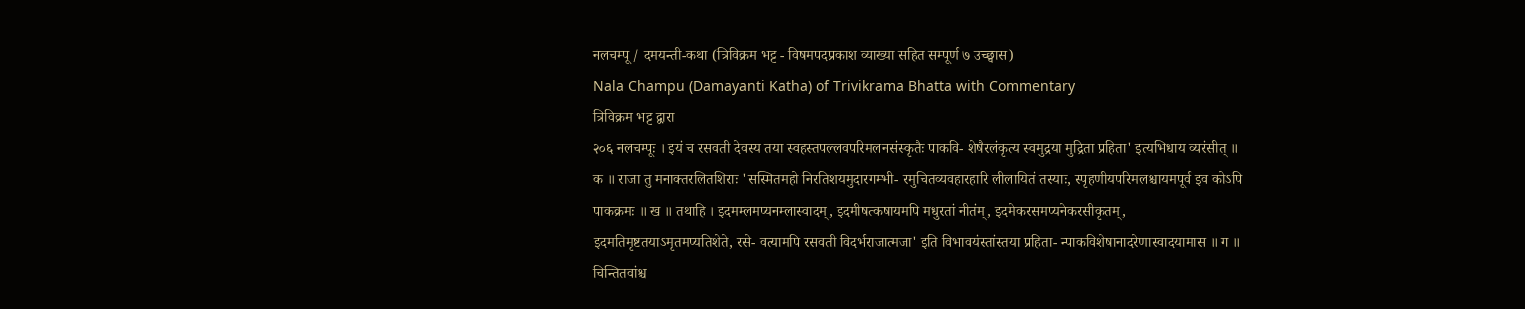नलचम्पू / दमयन्ती-कथा (त्रिविक्रम भट्ट - विषमपदप्रकाश व्याख्या सहित सम्पूर्ण ७ उच्छ्वास)
Nala Champu (Damayanti Katha) of Trivikrama Bhatta with Commentary
त्रिविक्रम भट्ट द्वारा
२०६ नलचम्पूः । इयं च रसवती देवस्य तया स्वहस्तपल्लवपरिमलनसंस्कृतैः पाकवि- शेषैरलंकृत्य स्वमुद्रया मुद्रिता प्रहिता' इत्यभिधाय व्यरंसीत् ॥ क ॥ राजा तु मनाक्तरलितशिराः 'सस्मितमहो निरतिशयमुदारगम्भी- रमुचितव्यवहारहारि लीलायितं तस्याः, स्पृहणीयपरिमलश्चायमपूर्व इव कोऽपि पाकक्रमः ॥ ख ॥ तथाहि । इदमम्लमप्यनम्लास्वादम्, इदमीषत्कषायमपि मधुरतां नीतंम्, इदमेकरसमप्यनेकरसीकृतम्, इदमतिमृष्टतयाऽमृतमप्यतिशेते, रसे- वत्यामपि रसवती विदर्भराजात्मजा' इति विभावयंस्तांस्तया प्रहिता- न्पाकविशेषानादरेणास्वादयामास ॥ ग ॥ चिन्तितवांश्च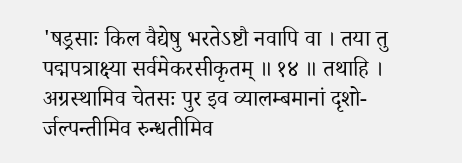'षड्रसाः किल वैद्येषु भरतेऽष्टौ नवापि वा । तया तु पद्मपत्राक्ष्या सर्वमेकरसीकृतम् ॥ १४ ॥ तथाहि । अग्रस्थामिव चेतसः पुर इव व्यालम्बमानां दृशो- र्जल्पन्तीमिव रुन्धतीमिव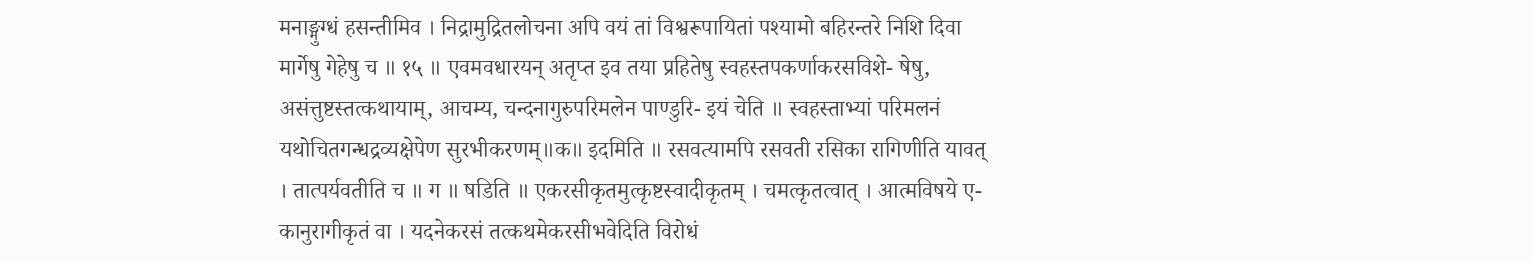मनाङ्मुग्धं हसन्तीमिव । निद्रामुद्रितलोचना अपि वयं तां विश्वरूपायितां पश्यामो बहिरन्तरे निशि दिवा मार्गेषु गेहेषु च ॥ १५ ॥ एवमवधारयन् अतृप्त इव तया प्रहितेषु स्वहस्तपकर्णाकरसविशे- षेषु, असंत्तुष्टस्तत्कथायाम्, आचम्य, चन्दनागुरुपरिमलेन पाण्डुरि- इयं चेति ॥ स्वहस्ताभ्यां परिमलनं यथोचितगन्धद्रव्यक्षेपेण सुरभीकरणम्॥क॥ इदमिति ॥ रसवत्यामपि रसवती रसिका रागिणीति यावत् । तात्पर्यवतीति च ॥ ग ॥ षडिति ॥ एकरसीकृतमुत्कृष्टस्वादीकृतम् । चमत्कृतत्वात् । आत्मविषये ए- कानुरागीकृतं वा । यदनेकरसं तत्कथमेकरसीभवेदिति विरोधं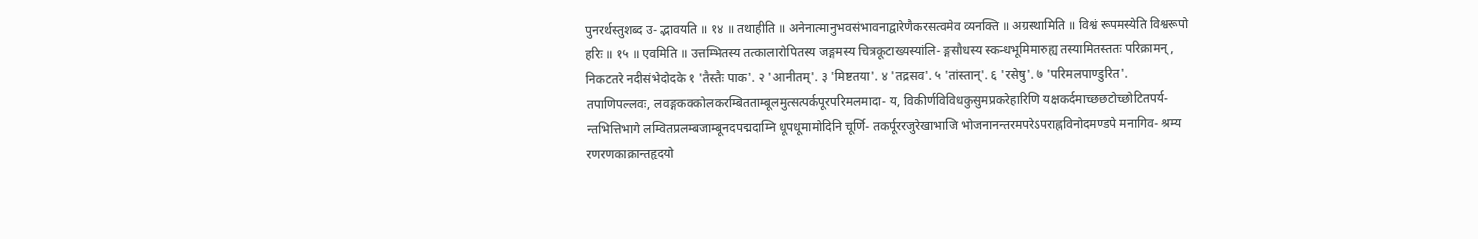पुनरर्थस्तुशब्द उ- द्भावयति ॥ १४ ॥ तथाहीति ॥ अनेनात्मानुभवसंभावनाद्वारेणैकरसत्वमेव व्यनक्ति ॥ अग्रस्थामिति ॥ विश्वं रूपमस्येति विश्वरूपो हरिः ॥ १५ ॥ एवमिति ॥ उत्तम्भितस्य तत्कालारोपितस्य जङ्गमस्य चित्रकूटाख्यस्यांलि- ङ्गसौधस्य स्कन्धभूमिमारुह्य तस्यामितस्ततः परिक्रामन्, निकटतरे नदीसंभेदोदके १ 'तैस्तैः पाक'. २ 'आनीतम्'. ३ 'मिष्टतया'. ४ 'तद्रसव'. ५ 'तांस्तान्'. ६ 'रसेषु'. ७ 'परिमलपाण्डुरित'.
तपाणिपल्लवः, लवङ्गकक्कोलकरम्बितताम्बूलमुत्सत्पर्कपूरपरिमलमादा- य, विकीर्णविविधकुसुमप्रकरेहारिणि यक्षकर्दमाच्छछटोच्छोटितपर्य- न्तभित्तिभागे लम्वितप्रलम्बजाम्बूनदपद्मदाम्नि धूपधूमामोदिनि चूर्णि- तकर्पूररजुरेखाभाजि भोजनानन्तरमपरेऽपराह्नविनोदमण्डपे मनागिव- श्रम्य रणरणकाक्रान्तहृदयो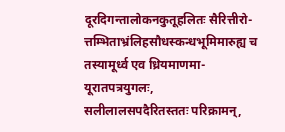दूरदिगन्तालोकनकुतूहलितः सैरित्तीरो- त्तम्भिताभ्रंलिहसौधस्कन्धभूमिमारुह्य च तस्यामूर्ध्व एव ध्रियमाणमा- यूरातपत्रयुगलः, सलीलालसपदैरितस्ततः परिक्रामन्,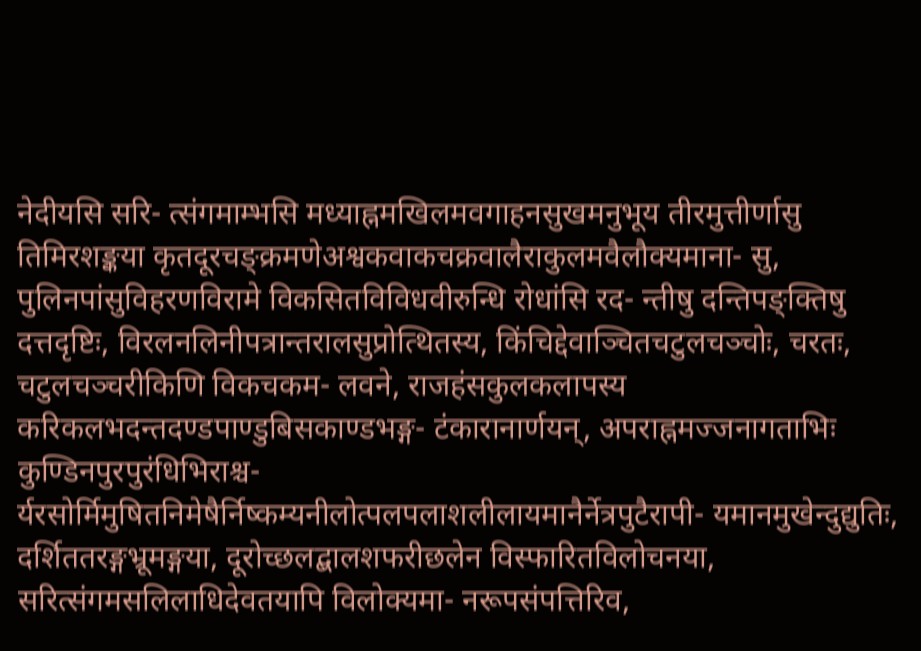नेदीयसि सरि- त्संगमाम्भसि मध्याह्नमखिलमवगाहनसुखमनुभूय तीरमुत्तीर्णासु तिमिरशङ्कया कृतदूरचङ्क्रमणेअश्वकवाकचक्रवालैराकुलमवैलौक्यमाना- सु, पुलिनपांसुविहरणविरामे विकसितविविधवीरुन्धि रोधांसि रद- न्तीषु दन्तिपङ्क्तिषु दत्तदृष्टिः, विरलनलिनीपत्रान्तरालसुप्रोत्थितस्य, किंचिद्देवाञ्चितचटुलचञ्चोः, चरतः, चटुलचञ्चरीकिणि विकचकम- लवने, राजहंसकुलकलापस्य करिकलभदन्तदण्डपाण्डुबिसकाण्डभङ्ग- टंकारानार्णयन्, अपराह्नमज्जनागताभिः कुण्डिनपुरपुरंधिभिराश्च- र्यरसोर्मिमुषितनिमेषैर्निष्कम्यनीलोत्पलपलाशलीलायमानैर्नेत्रपुटैरापी- यमानमुखेन्दुद्युतिः, दर्शिततरङ्गभ्रूमङ्गया, दूरोच्छलद्बालशफरीछलेन विस्फारितविलोचनया, सरित्संगमसलिलाधिदेवतयापि विलोक्यमा- नरूपसंपत्तिरिव,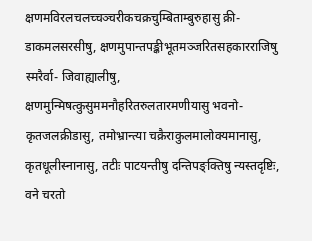क्षणमविरलचलच्चञ्चरीकचक्रचुम्बिताम्बुरुहासु क्री- डाकमलसरसीषु, क्षणमुपान्तपङ्कीभूतमञ्जरितसहकारराजिषु स्मरैर्वा- जिवाह्यालीषु, क्षणमुन्मिषत्कुसुममनौहरितरुलतारमणीयासु भवनो-
कृतजलक्रीडासु, तमोभ्रान्त्या चक्रैराकुलमालोक्यमानासु, कृतधूलीस्नानासु, तटीः पाटयन्तीषु दन्तिपङ्क्तिषु न्यस्तदृष्टिः, वने चरतो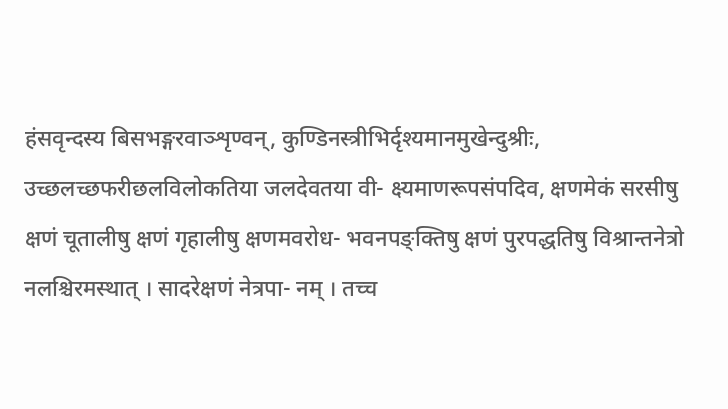हंसवृन्दस्य बिसभङ्गरवाञ्शृण्वन्, कुण्डिनस्त्रीभिर्दृश्यमानमुखेन्दुश्रीः, उच्छलच्छफरीछलविलोकतिया जलदेवतया वी- क्ष्यमाणरूपसंपदिव, क्षणमेकं सरसीषु क्षणं चूतालीषु क्षणं गृहालीषु क्षणमवरोध- भवनपङ्क्तिषु क्षणं पुरपद्धतिषु विश्रान्तनेत्रो नलश्चिरमस्थात् । सादरेक्षणं नेत्रपा- नम् । तच्च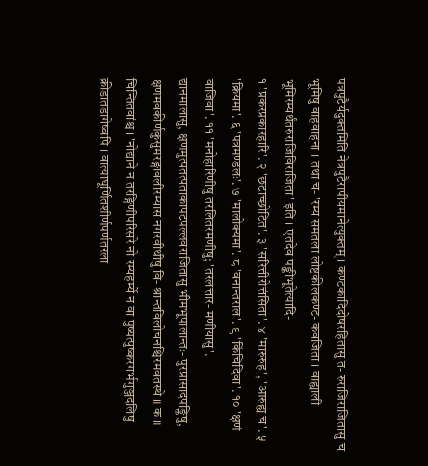पत्रपुटैर्यदुक्तमिति नेत्रपुटैरापीयमानेत्युक्तम् । कण्टकादिदोषरहितासु त- रुराजिराजितासु च भूमिषु वाहवाहना । तथा च- 'रम्य समतला लोष्टकीलकण्ट- कवजिता । वाह्याली भूमिरम्यर्थंतरुराजिविराजिता' इति । एतदेव पङ्कीभूतेत्यादि-
१ 'प्रकरप्रकारहारि'. २ 'छटाच्छोटित'. ३ 'सरित्तीरोत्तंसिता'. ४ 'मारुरुह', 'आरुह्य च'. ५ 'क्रियमा'. ६ 'पत्रमण्डलः'. ७ 'मालोक्यमा'. ८ 'वनान्तराल'. ९ 'किंचिदिवा'. १० 'क्षणं वाजिवा'. ११ 'मनोहारिणीषु तरलितरमणीषु; 'तरलत्तार- मणीयासु'.
द्यानमालासु, क्षणमुत्पतत्पताकापटपल्लवराजितासु भीमभूपालान्तः- पुरप्रासादपङ्क्तिषु, क्षणमवकीर्णकुसुमरङ्गावलीरम्यास नगरवीथीषु वि- श्रान्तविलोचनश्चिरमवतस्थे ॥ क ॥ चिन्तितवांश्च । 'नोद्याने न तरङ्गिणीपरिसरे नो रम्यहर्म्ये न वा पुष्यत्पुष्करगर्भगुञ्जदलिषु क्रीडातडागेष्वपि । वात्याघूर्णितशीर्णपर्णतरला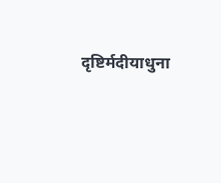दृष्टिर्मदीयाधुना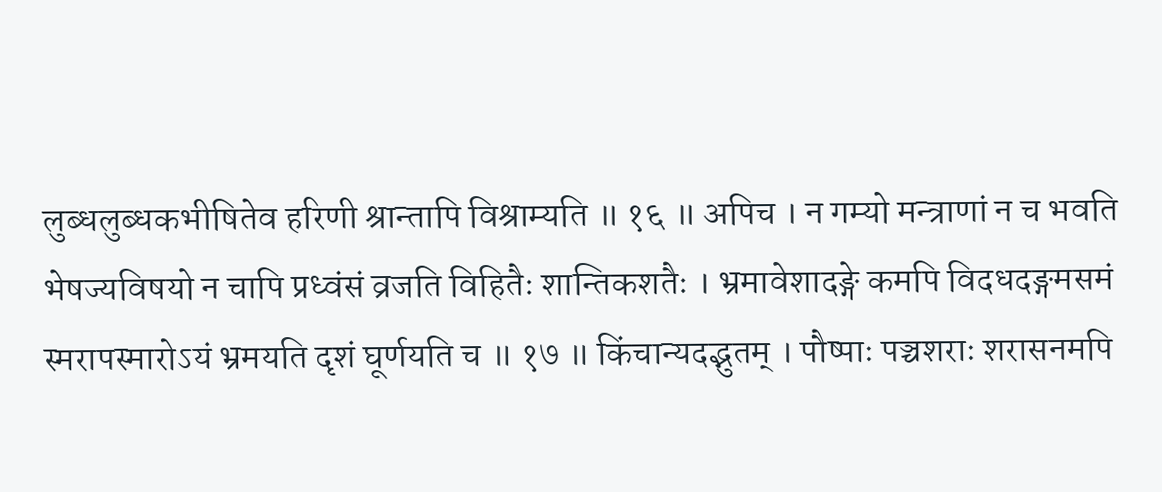लुब्धलुब्धकभीषितेव हरिणी श्रान्तापि विश्राम्यति ॥ १६ ॥ अपिच । न गम्यो मन्त्राणां न च भवति भेषज्यविषयो न चापि प्रध्वंसं व्रजति विहितैः शान्तिकशतैः । भ्रमावेशादङ्गे कमपि विदधदङ्गमसमं स्मरापस्मारोऽयं भ्रमयति दृशं घूर्णयति च ॥ १७ ॥ किंचान्यदद्भुतम् । पौष्पाः पञ्चशराः शरासनमपि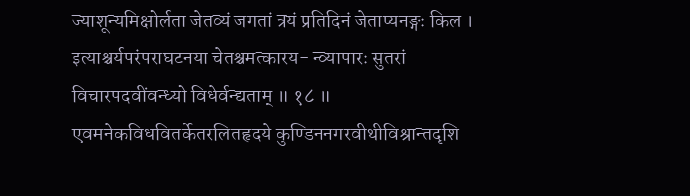ज्याशून्यमिक्षोर्लता जेतव्यं जगतां त्रयं प्रतिदिनं जेताप्यनङ्गः किल । इत्याश्चर्यपरंपराघटनया चेतश्चमत्कारय- न्व्यापारः सुतरां विचारपदवींवन्ध्यो विधेर्वन्द्यताम् ॥ १८ ॥ एवमनेकविधवितर्केतरलितहृदये कुण्डिननगरवीथीविश्रान्तदृशि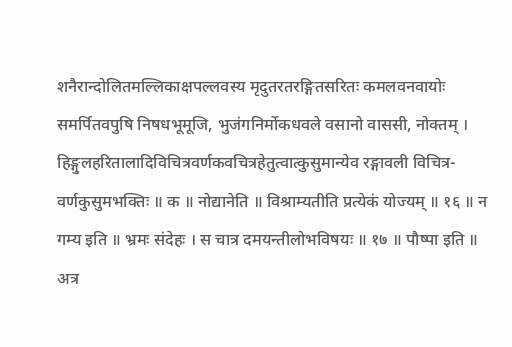शनैरान्दोलितमल्लिकाक्षपल्लवस्य मृदुतरतरङ्गितसरितः कमलवनवायोः समर्पितवपुषि निषधभूमूजि, भुजंगनिर्मोकधवले वसानो वाससी, नोक्तम् । हिङ्गुलहरितालादिविचित्रवर्णकवचित्रहेतुत्वात्कुसुमान्येव रङ्गावली विचित्र- वर्णकुसुमभक्तिः ॥ क ॥ नोद्यानेति ॥ विश्राम्यतीति प्रत्येकं योज्यम् ॥ १६ ॥ न गम्य इति ॥ भ्रमः संदेहः । स चात्र दमयन्तीलोभविषयः ॥ १७ ॥ पौष्पा इति ॥ अत्र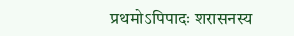प्रथमोऽपिपादः शरासनस्य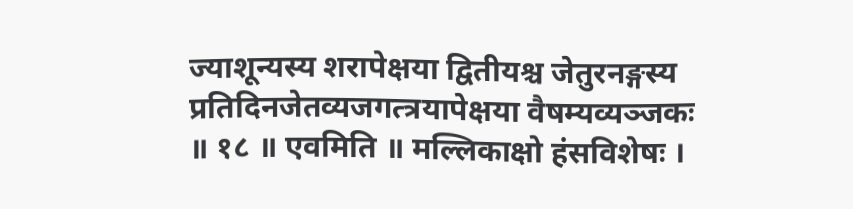ज्याशून्यस्य शरापेक्षया द्वितीयश्च जेतुरनङ्गस्य प्रतिदिनजेतव्यजगत्त्रयापेक्षया वैषम्यव्यञ्जकः ॥ १८ ॥ एवमिति ॥ मल्लिकाक्षो हंसविशेषः ।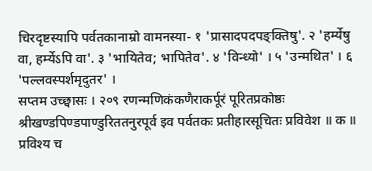चिरदृष्टस्यापि पर्वतकानाम्रो वामनस्या- १ 'प्रासादपदपङ्क्तिषु'. २ 'हर्म्येषु वा, हर्म्येऽपि वा'. ३ 'भायितेव; भापितेव'. ४ 'विन्ध्यो' । ५ 'उन्मथित' । ६ 'पल्लवस्पर्शमृदुतर' ।
सप्तम उच्छ्वासः । २०९ रणन्मणिकंकणैराकर्पूरं पूरितप्रकोष्ठः श्रीखण्डपिण्डपाण्डुरिततनुरपूर्व इव पर्वतकः प्रतीहारसूचितः प्रविवेश ॥ क ॥ प्रविश्य च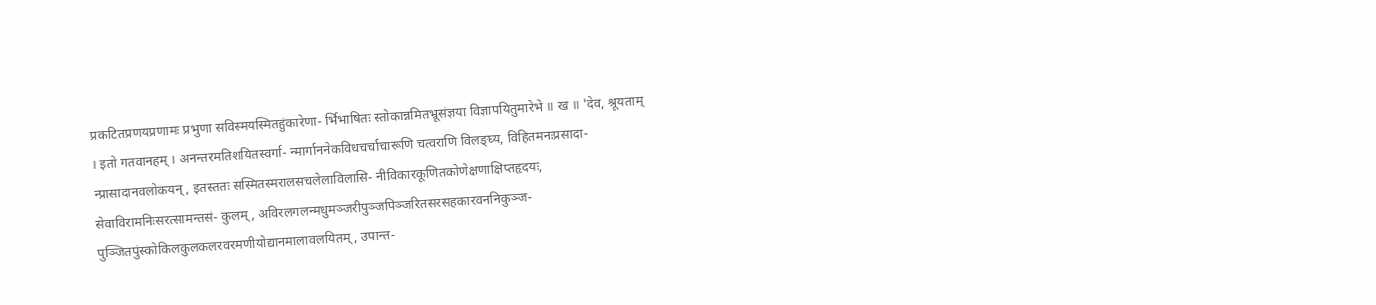प्रकटितप्रणयप्रणामः प्रभुणा सविस्मयस्मितहुंकारेणा- र्भिभाषितः स्तोकान्नमितभ्रूसंज्ञया विज्ञापयितुमारेभे ॥ ख ॥ 'देव, श्रूयताम् । इतो गतवानहम् । अनन्तरमतिशयितस्वर्गा- न्मार्गाननेकविधचर्चाचारूणि चत्वराणि विलङ्घ्य, विहितमनःप्रसादा- न्प्रासादानवलोकयन्, इतस्ततः सस्मितस्मरालसचलेलाविलासि- नीविकारकूणितकोणेक्षणाक्षिप्तहृदयः, सेवाविरामनिःसरत्सामन्तसं- कुलम्, अविरलगलन्मधुमञ्जरीपुञ्जपिञ्जरितसरसहकारवननिकुञ्ज- पुञ्जितपुंस्कोकिलकुलकलरवरमणीयोद्यानमालावलयितम्, उपान्त-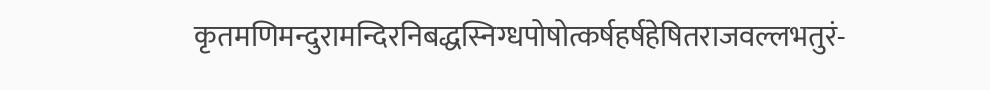कृतमणिमन्दुरामन्दिरनिबद्धस्निग्धपोषोत्कर्षहर्षहेषितराजवल्लभतुरं-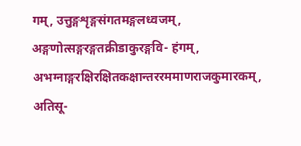गम्, उत्तुङ्गशृङ्गसंगतमङ्गलध्वजम्, अङ्गणोत्सङ्गरङ्गतक्रीडाकुरङ्गवि- हंगम्, अभग्नाङ्गरक्षिरक्षितकक्षान्तररममाणराजकुमारकम्, अतिसू-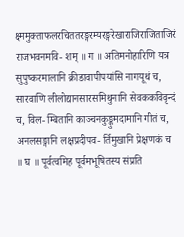क्ष्ममुक्ताफलरचिततरङ्गरम्यरङ्गरेखाराजिराजिताजिरं राजभवनमवि- शम् ॥ ग ॥ अतिमनोहारिणि यत्र सुपुष्करमालानि क्रीडावापीपयांसि नागयूथं च, सारवाणि लीलोद्यानसारसमिथुनानि सेवककविवृन्दं च, विल- म्बितानि काञ्चनकुङ्कुमदामानि गीतं च, अनलसङ्गानि लक्षप्रदीपव- र्तिमुखानि प्रेक्षणकं च ॥ घ ॥ पूर्वत्वमिह पूर्वमभूषितस्य संप्रति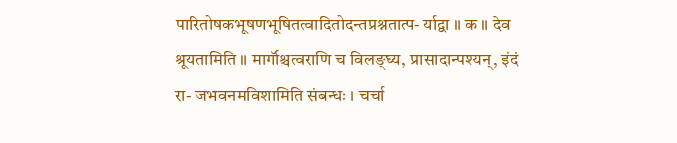पारितोषकभूषणभूषितत्वादितोदन्तप्रश्नतात्प- र्याद्वा ॥ क ॥ देव श्रूयतामिति ॥ मार्गॉश्चत्वराणि च विलङ्घ्य, प्रासादान्पश्यन्, इंदं रा- जभवनमविशामिति संबन्धः । चर्चा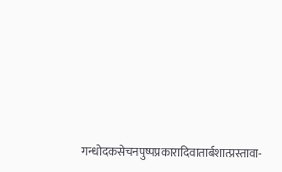गन्धोदकसेचनपुष्पप्रकारादिवातार्बशात्प्रस्तावा-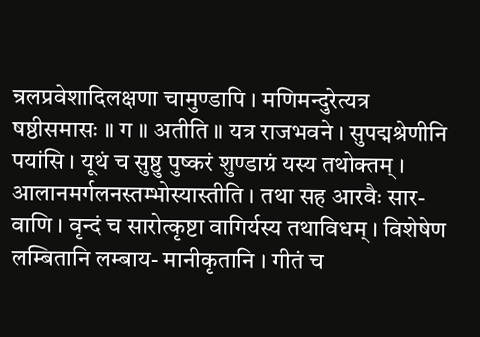न्रलप्रवेशादिलक्षणा चामुण्डापि । मणिमन्दुरेत्यत्र षष्ठीसमासः ॥ ग ॥ अतीति ॥ यत्र राजभवने । सुपद्मश्रेणीनि पयांसि । यूथं च सुष्ठु पुष्करं शुण्डाग्रं यस्य तथोक्तम् । आलानमर्गलनस्तम्भोस्यास्तीति । तथा सह आरवैः सार- वाणि । वृन्दं च सारोत्कृष्टा वागिर्यस्य तथाविधम् । विशेषेण लम्बितानि लम्बाय- मानीकृतानि । गीतं च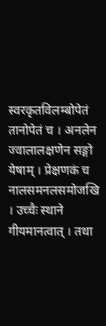स्वरकृतविलम्बोपेतं तानोपेतं च । अनलेन ज्वालालक्षणेन सङ्गो येषाम् । प्रेक्षणकं च नालसमनलसमोजखि । उच्चैः स्थाने गीयमानत्वात् । तथा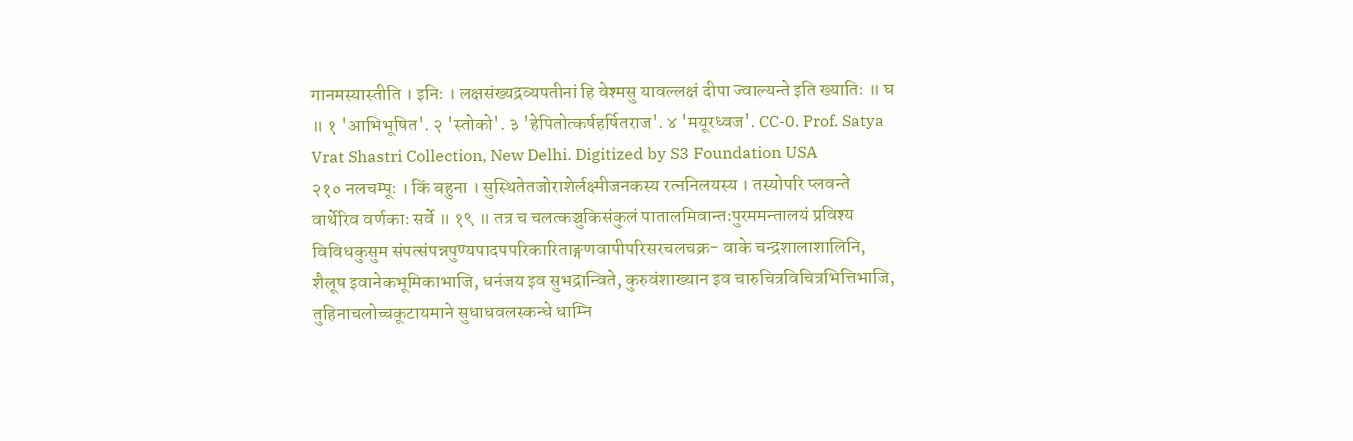गानमस्यास्तीति । इनिः । लक्षसंख्यद्रव्यपतीनां हि वेश्मसु यावल्लक्षं दीपा ज्वाल्यन्ते इति ख्यातिः ॥ घ ॥ १ 'आभिभूषित'. २ 'स्तोको'. ३ 'हेपितोत्कर्षहर्षितराज'. ४ 'मयूरध्वज'. CC-0. Prof. Satya Vrat Shastri Collection, New Delhi. Digitized by S3 Foundation USA
२१० नलचम्पूः । किं बहुना । सुस्थितेतजोराशेर्लक्ष्मीजनकस्य रत्ननिलयस्य । तस्योपरि प्लवन्ते वार्थेरिव वर्णकाः सर्वे ॥ १९ ॥ तत्र च चलत्कञ्चुकिसंकुलं पातालमिवान्तःपुरममन्तालयं प्रविश्य विविधकुसुम संपत्संपन्नपुण्यपादपपरिकारिताङ्गणवापीपरिसरचलचक्र- वाके चन्द्रशालाशालिनि, शैलूष इवानेकभूमिकाभाजि, धनंजय इव सुभद्रान्विते, कुरुवंशाख्यान इव चारुचित्रविचित्रभित्तिभाजि, तुहिनाचलोच्चकूटायमाने सुधाधवलस्कन्धे धाम्नि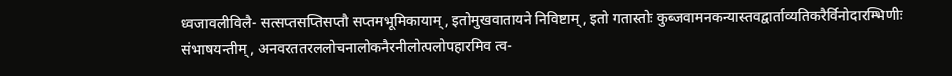ध्वजावलीविलै- सत्सप्तसप्तिसप्तौ सप्तमभूमिकायाम्, इतोमुखवातायने निविष्टाम्, इतो गतास्तोः कुब्जवामनकन्यास्तवद्वार्ताव्यतिकरैर्विनोदारम्भिणीः संभाषयन्तीम्, अनवरततरललोचनालोकनैरनीलोत्पलोपहारमिव त्व-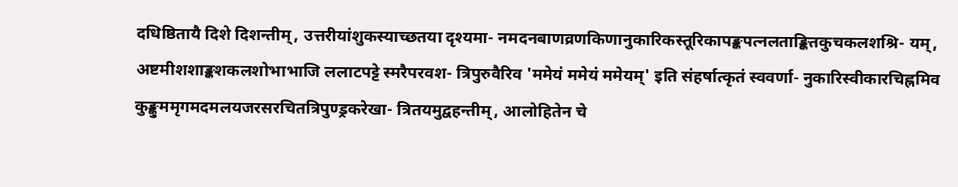दधिष्ठितायै दिशे दिशन्तीम्, उत्तरीयांशुकस्याच्छतया दृश्यमा- नमदनबाणव्रणकिणानुकारिकस्तूरिकापङ्कपत्नलताङ्कितकुचकलशश्रि- यम्, अष्टमीशशाङ्कशकलशोभाभाजि ललाटपट्टे स्मरैपरवश- त्रिपुरुवैरिव 'ममेयं ममेयं ममेयम्' इति संहर्षात्कृतं स्ववर्णा- नुकारिस्वीकारचिह्नमिव कुङ्कुममृगमदमलयजरसरचितत्रिपुण्ड्रकरेखा- त्रितयमुद्वहन्तीम्, आलोहितेन चे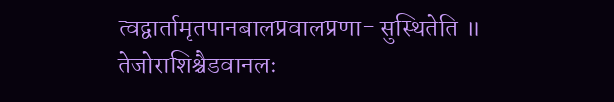त्वद्वार्तामृतपानबालप्रवालप्रणा- सुस्थितेति ॥ तेजोराशिश्चैडवानलः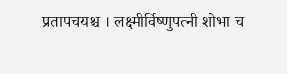प्रतापचयश्च । लक्ष्मीर्विष्णुपत्नी शोभा च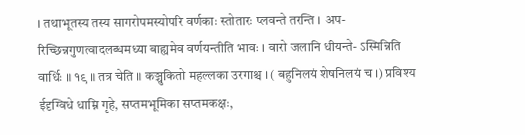। तथाभूतस्य तस्य सागरोपमस्योपरि वर्णकाः स्तोतारः प्लवन्ते तरन्ति । अप- रिच्छिन्नगुणत्वादलब्धमध्या बाह्यमेव वर्णयन्तीति भावः । वारो जलानि धीयन्ते- ऽस्मिन्निति वार्धिः ॥ १९ ॥ तत्र चेति ॥ कञ्चुकितो महल्लका उरगाश्च । ( बहुनिलयं शेषनिलयं च ।) प्रविश्य ईदृग्विधे धाम्नि गृहे, सप्तमभूमिका सप्तमकक्षः,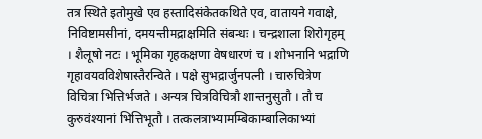तत्र स्थिते इतोमुखे एव हस्तादिसंकेतकथिते एव, वातायने गवाक्षे, निविष्टामसीनां, दमयन्तीमद्राक्षमिति संबन्धः । चन्द्रशाला शिरोगृहम् । शैलूषो नटः । भूमिका गृहकक्षणा वेषधारणं च । शोभनानि भद्राणि गृहावयवविशेषास्तैरन्विते । पक्षे सुभद्रार्जुनपत्नी । चारुचित्रेण विचित्रा भित्तिर्भजते । अन्यत्र चित्रविचित्रौ शान्तनुसुतौ । तौ च कुरुवंश्यानां भित्तिभूतौ । तत्कलत्राभ्यामम्बिकाम्बालिकाभ्यां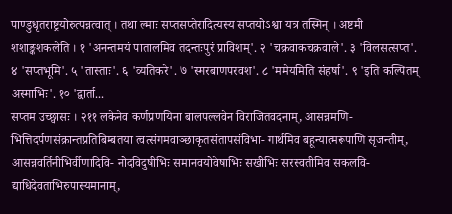पाण्डुधृतराष्ट्रयोरुत्पन्नत्वात् । तथा ल्माः सप्तसप्तेरादित्यस्य सप्तयोऽश्वा यत्र तस्मिन् । अष्टमी शशाङ्कशकलेति । १ 'अनन्तमयं पातालमिव तदन्तःपुरं प्राविशम्'. २ 'चक्रवाकचक्रवाले'. ३ 'विलसत्सप्त'. ४ 'सप्तभूमि'. ५ 'तास्ताः'. ६ 'व्यतिकरे'. ७ 'स्मरबाणपरवश'. ८ 'ममेयमिति संहर्षा'. ९ 'इति कल्पितम् अस्माभिः'. १० 'द्वार्ता...
सप्तम उच्छ्वासः । २११ लकेनेव कर्णप्रणयिना बालपल्लवेन विराजितवदनाम्, आसन्नमणि- भित्तिदर्पणसंक्रान्तप्रतिबिम्बतया त्वत्संगमवाञ्छाकृतसंतापसंविभा- गार्थमिव बहून्यात्मरूपाणि सृजन्तीम्, आसन्नवर्तिनीभिर्वीणादिवि- नोदविदुषीभिः समानवयोवेषाभिः सखीभिः सरस्वतीमिव सकलवि- द्याधिदेवताभिरुपास्यमानाम्,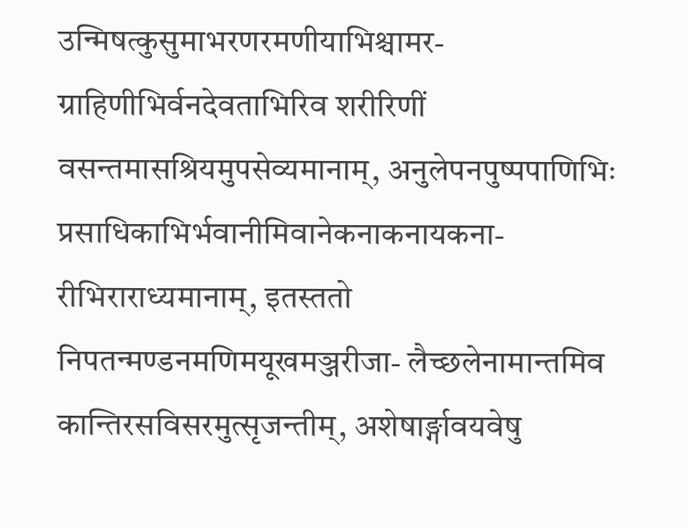उन्मिषत्कुसुमाभरणरमणीयाभिश्चामर- ग्राहिणीभिर्वनदेवताभिरिव शरीरिणीं वसन्तमासश्रियमुपसेव्यमानाम्, अनुलेपनपुष्पपाणिभिः प्रसाधिकाभिर्भवानीमिवानेकनाकनायकना- रीभिराराध्यमानाम्, इतस्ततो निपतन्मण्डनमणिमयूखमञ्जरीजा- लैच्छलेनामान्तमिव कान्तिरसविसरमुत्सृजन्तीम्, अशेषार्ङ्गावयवेषु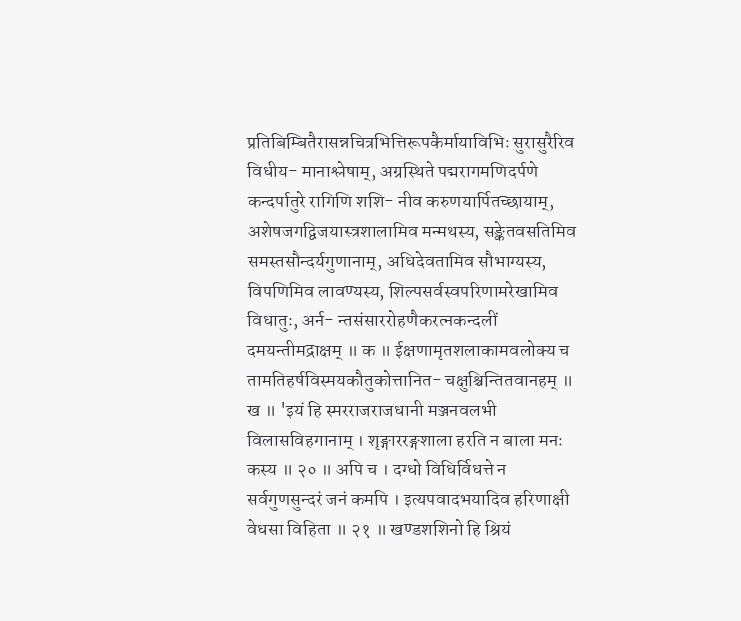प्रतिबिम्बितैरासन्नचित्रभित्तिरूपकैर्मायाविभिः सुरासुरैरिव विधीय- मानाश्लेषाम्, अग्रस्थिते पद्मरागमणिदर्पणे कन्दर्पातुरे रागिणि शशि- नीव करुणयार्पितच्छायाम्, अशेषजगद्विजयास्त्रशालामिव मन्मथस्य, सङ्केतवसतिमिव समस्तसौन्दर्यगुणानाम्, अधिदेवतामिव सौभाग्यस्य, विपणिमिव लावण्यस्य, शिल्पसर्वस्वपरिणामरेखामिव विधातुः, अर्न- न्तसंसाररोहणैकरत्नकन्दलीं दमयन्तीमद्राक्षम् ॥ क ॥ ईक्षणामृतशलाकामवलोक्य च तामतिहर्षविस्मयकौतुकोत्तानित- चक्षुश्चिन्तितवानहम् ॥ ख ॥ 'इयं हि स्मरराजराजधानी मञ्जनवलभी विलासविहगानाम् । शृङ्गाररङ्गशाला हरति न बाला मनः कस्य ॥ २० ॥ अपि च । दग्धो विधिर्विधत्ते न सर्वगुणसुन्दरं जनं कमपि । इत्यपवादभयादिव हरिणाक्षी वेधसा विहिता ॥ २१ ॥ खण्डशशिनो हि श्रियं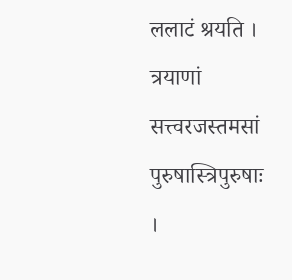ललाटं श्रयति । त्रयाणां सत्त्वरजस्तमसां पुरुषास्त्रिपुरुषाः ।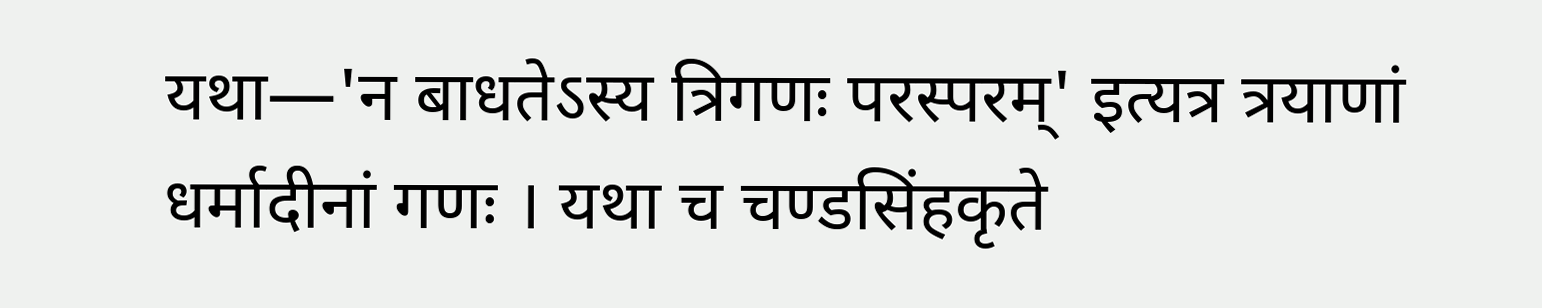यथा—'न बाधतेऽस्य त्रिगणः परस्परम्' इत्यत्र त्रयाणां धर्मादीनां गणः । यथा च चण्डसिंहकृते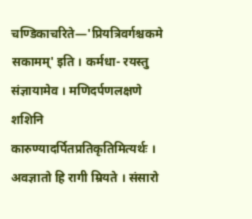चण्डिकाचरिते—'प्रियत्रिवर्गश्चकमे सकामम्' इति । कर्मधा- रयस्तु संज्ञायामेव । मणिदर्पणलक्षणे शशिनि कारुण्यादर्पितप्रतिकृतिमित्यर्थः । अवज्ञातो हि रागी म्रियते । संसारो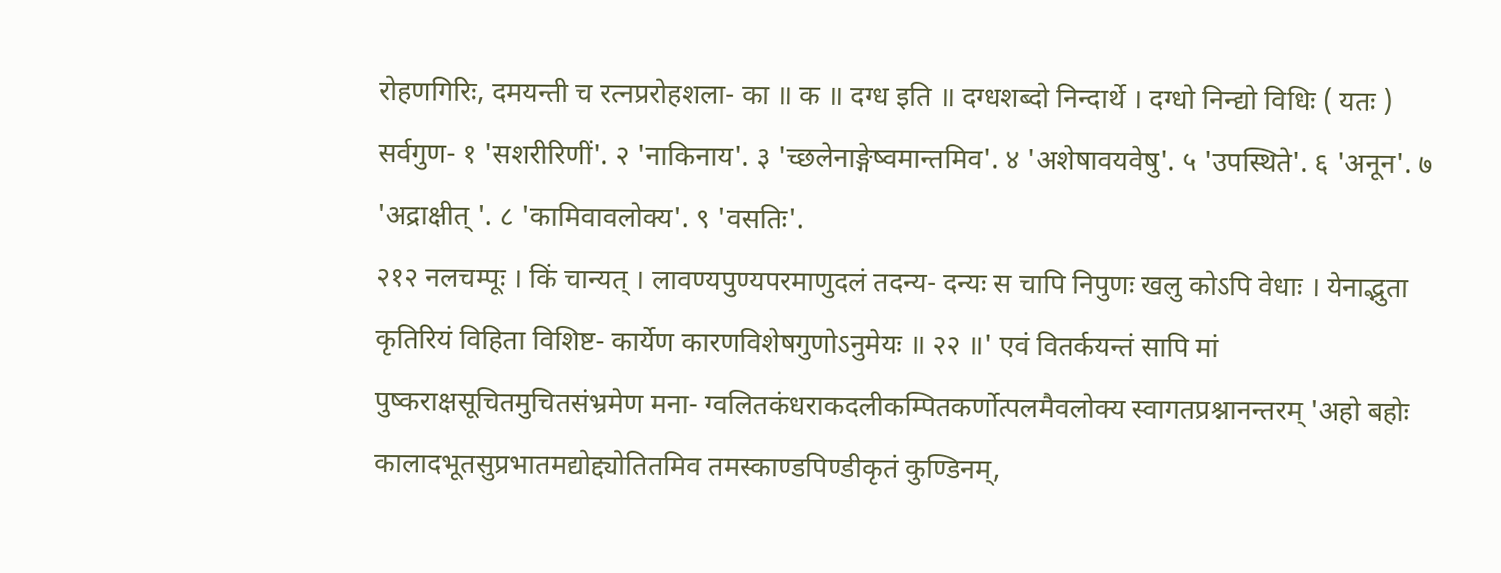रोहणगिरिः, दमयन्ती च रत्नप्ररोहशला- का ॥ क ॥ दग्ध इति ॥ दग्धशब्दो निन्दार्थे । दग्धो निन्द्यो विधिः ( यतः ) सर्वगुण- १ 'सशरीरिणीं'. २ 'नाकिनाय'. ३ 'च्छलेनाङ्गेष्वमान्तमिव'. ४ 'अशेषावयवेषु'. ५ 'उपस्थिते'. ६ 'अनून'. ७ 'अद्राक्षीत् '. ८ 'कामिवावलोक्य'. ९ 'वसतिः'.
२१२ नलचम्पूः । किं चान्यत् । लावण्यपुण्यपरमाणुदलं तदन्य- दन्यः स चापि निपुणः खलु कोऽपि वेधाः । येनाद्भुता कृतिरियं विहिता विशिष्ट- कार्येण कारणविशेषगुणोऽनुमेयः ॥ २२ ॥' एवं वितर्कयन्तं सापि मां पुष्कराक्षसूचितमुचितसंभ्रमेण मना- ग्वलितकंधराकदलीकम्पितकर्णोत्पलमैवलोक्य स्वागतप्रश्नानन्तरम् 'अहो बहोः कालादभूतसुप्रभातमद्योद्द्योतितमिव तमस्काण्डपिण्डीकृतं कुण्डिनम्,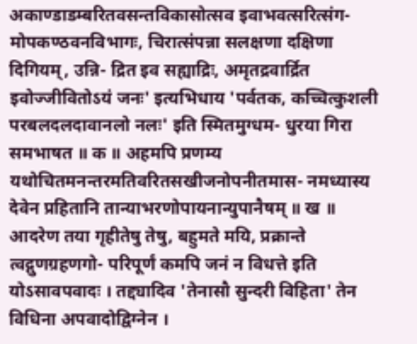अकाण्डाडम्बरितवसन्तविकासोत्सव इवाभवत्सरित्संग- मोपकण्ठवनविभागः, चिरात्संपन्ना सलक्षणा दक्षिणा दिगियम्, उन्नि- द्रित इव सह्याद्रिः, अमृतद्रवार्द्रित इवोज्जीवितोऽयं जनः' इत्यभिधाय 'पर्वतक, कच्चित्कुशली परबलदलदावानलो नलः' इति स्मितमुग्धम- धुरया गिरा समभाषत ॥ क ॥ अहमपि प्रणम्य यथोचितमनन्तरमतिवरितसखीजनोपनीतमास- नमध्यास्य देवेन प्रहितानि तान्याभरणोपायनान्युपानैषम् ॥ ख ॥ आदरेण तया गृहीतेषु तेषु, बहुमते मयि, प्रक्रान्ते त्वद्गुणग्रहणगो- परिपूर्णं कमपि जनं न विधत्ते इति योऽसावपवादः । तद्द्यादिव 'तेनासौ सुन्दरी विहिता' तेन विधिना अपवादोद्विग्नेन ।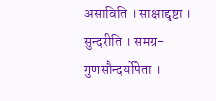असाविति । साक्षाद्दृष्टा । सुन्दरीति । समग्र- गुणसौन्दर्योपेता ।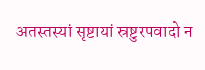अतस्तस्यां सृष्टायां स्रष्टुरपवादो न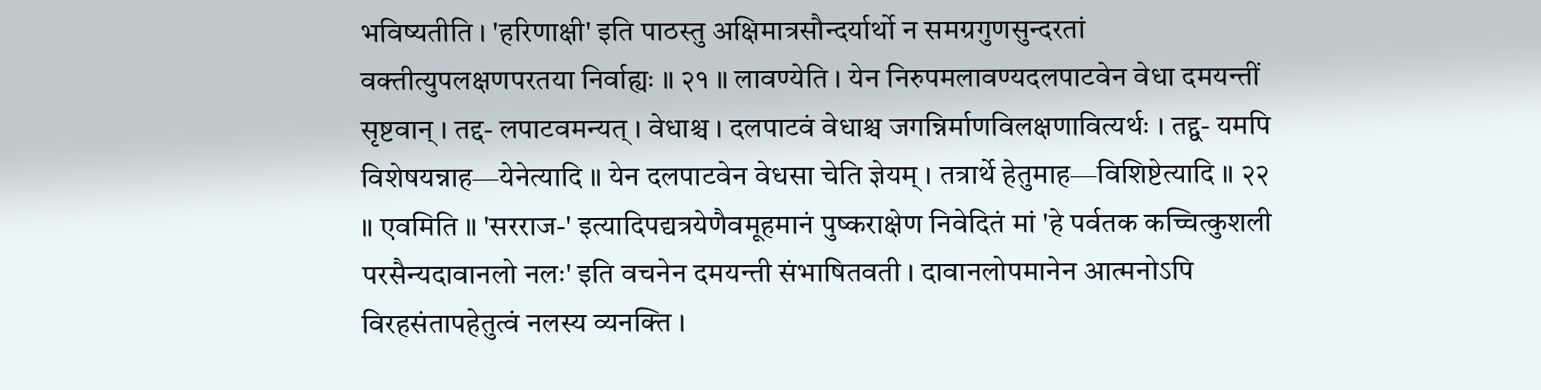भविष्यतीति । 'हरिणाक्षी' इति पाठस्तु अक्षिमात्रसौन्दर्यार्थो न समग्रगुणसुन्दरतां वक्तीत्युपलक्षणपरतया निर्वाह्यः ॥ २१ ॥ लावण्येति । येन निरुपमलावण्यदलपाटवेन वेधा दमयन्तीं सृष्टवान् । तद्द- लपाटवमन्यत् । वेधाश्च । दलपाटवं वेधाश्च जगन्निर्माणविलक्षणावित्यर्थः । तद्द्व- यमपि विशेषयन्नाह—येनेत्यादि ॥ येन दलपाटवेन वेधसा चेति ज्ञेयम् । तत्रार्थे हेतुमाह—विशिष्टेत्यादि ॥ २२ ॥ एवमिति ॥ 'सरराज-' इत्यादिपद्यत्रयेणैवमूहमानं पुष्कराक्षेण निवेदितं मां 'हे पर्वतक कच्चित्कुशली परसैन्यदावानलो नलः' इति वचनेन दमयन्ती संभाषितवती । दावानलोपमानेन आत्मनोऽपि विरहसंतापहेतुत्वं नलस्य व्यनक्ति ।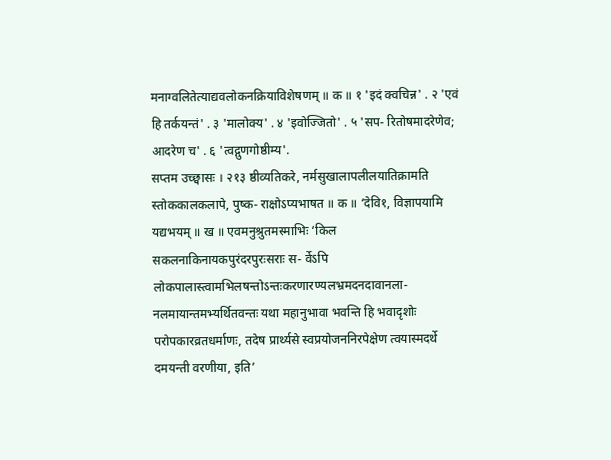मनाग्वलितेत्याद्यवलोकनक्रियाविशेषणम् ॥ क ॥ १ 'इदं क्वचिन्न' . २ 'एवं हि तर्कयन्तं' . ३ 'मालोक्य' . ४ 'इवोज्जितो' . ५ 'सप- रितोषमादरेणेव; आदरेण च' . ६ 'त्वद्गुणगोष्ठीम्य'.
सप्तम उच्छ्वासः । २१३ ष्ठीव्यतिकरे, नर्मसुखालापलीलयातिक्रामति स्तोककालकलापे, पुष्क- राक्षोऽप्यभाषत ॥ क ॥ ‘देवि१, विज्ञापयामि यद्यभयम् ॥ ख ॥ एवमनुश्रुतमस्माभिः ‘किल सकलनाकिनायकपुरंदरपुरःसराः स- र्वेऽपि लोकपालास्त्वामभिलषन्तोऽन्तःकरणारण्यलभ्रमदनदावानला- नलमायान्तमभ्यर्थितवन्तः यथा महानुभावा भवन्ति हि भवादृशोः परोपकारव्रतधर्माणः, तदेष प्रार्थ्यसे स्वप्रयोजननिरपेक्षेण त्वयास्मदर्थे दमयन्ती वरणीया, इति’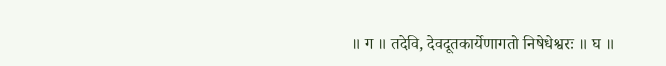॥ ग ॥ तदेवि, देवदूतकार्येणागतो निषेधेश्वरः ॥ घ ॥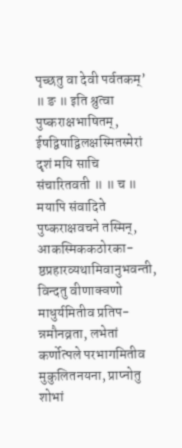पृच्छतु वा देवी पर्वतकम्’ ॥ ङ ॥ इति श्रुत्वा पुष्कराक्षभाषितम्, ईषद्विषाद्विलक्षस्मितस्मेरां दृशं मयि साचि संचारितवती ॥ ॥ च ॥ मयापि संवादिते पुष्कराक्षवचने तस्मिन्, आकस्मिककठोरका- ष्ठप्रहारव्यथामिवानुभवन्ती, विन्दतु वीणाक्वणो माधुर्यमितीव प्रतिप- न्नमौनव्रता, लभेतां कर्णोत्पले परभागमितीव मुकुलितनयना, प्राप्नोतु शोभां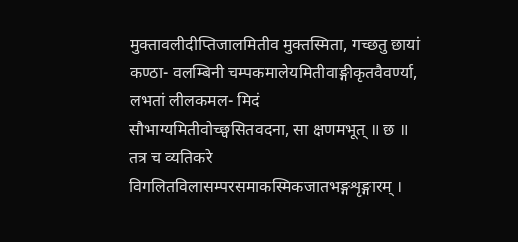मुक्तावलीदीप्तिजालमितीव मुक्तस्मिता, गच्छतु छायां कण्ठा- वलम्बिनी चम्पकमालेयमितीवाङ्गीकृतवैवर्ण्या, लभतां लीलकमल- मिदं सौभाग्यमितीवोच्छ्वसितवदना, सा क्षणमभूत् ॥ छ ॥ तत्र च व्यतिकरे विगलितविलासम्परसमाकस्मिकजातभङ्गशृङ्गारम् ।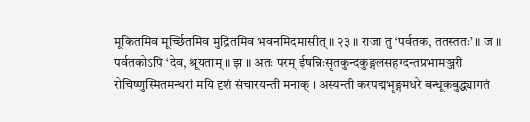मूकितमिव मूर्च्छितमिव मुद्रितमिव भवनमिदमासीत् ॥ २३ ॥ राजा तु ‘पर्वतक, ततस्ततः’ ॥ ज ॥ पर्वतकोऽपि ‘देव, श्रूयताम् ॥ झ ॥ अतः परम् ईषन्निःसृतकुन्दकुङ्गलसहग्दन्तप्रभामञ्जरी रोचिष्णुस्मितमन्थरां मयि दृशं संचारयन्ती मनाक् । अस्यन्ती करपद्मभृङ्गमधरे बन्धूकबुद्ध्यागतं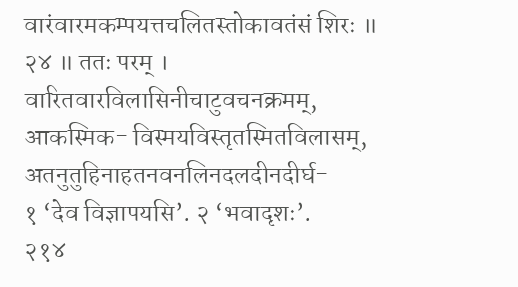वारंवारमकम्पयत्तचलितस्तोकावतंसं शिरः ॥ २४ ॥ ततः परम् । वारितवारविलासिनीचाटुवचनक्रमम्, आकस्मिक- विस्मयविस्तृतस्मितविलासम्, अतनुतुहिनाहतनवनलिनदलदीनदीर्घ-
१ ‘देव विज्ञापयसि’. २ ‘भवादृशः’.
२१४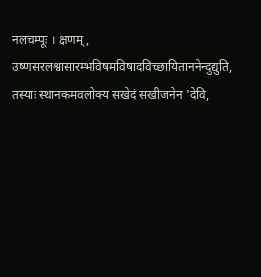नलचम्पूः । क्षणम्, उष्णसरलश्वासारम्भविषमविषादविच्छायिताननेन्दुद्युति, तस्याः स्थानकमवलोक्य सखेदं सखीजनेन 'देवि,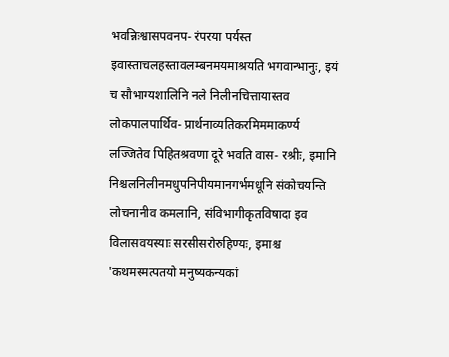भवन्निःश्वासपवनप- रंपरया पर्यस्त इवास्ताचलहस्तावलम्बनमयमाश्रयति भगवान्भानुः, इयं च सौभाग्यशालिनि नले निलीनचित्तायास्तव लोकपालपार्थिव- प्रार्थनाव्यतिकरमिममाकर्ण्य लज्जितेव पिहितश्रवणा दूरे भवति वास- रश्रीः, इमानि निश्चलनिलीनमधुपनिपीयमानगर्भमधूनि संकोचयन्ति लोचनानीव कमलानि, संविभागीकृतविषादा इव विलासवयस्याः सरसीसरोरुहिण्यः, इमाश्च 'कथमस्मत्पतयो मनुष्यकन्यकां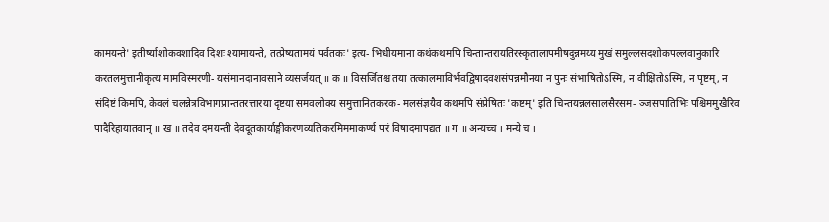कामयन्ते' इतीर्ष्याशोकवशादिव दिशः श्यामायन्ते, तत्प्रेष्यतामयं पर्वतकः' इत्य- भिधीयमाना कथंकथमपि चिन्तान्तरायतिरस्कृतालापमीषदुन्नमय्य मुखं समुल्लसदशोकपल्लवानुकारि करतलमुत्तानीकृत्य मामविस्मरणी- यसंमानदानावसाने व्यसर्जयत् ॥ क ॥ विसर्जितश्च तया तत्कालमाविर्भवद्विषादवशसंपन्नमौनया न पुनः संभाषितोऽस्मि, न वीक्षितोऽस्मि, न पृष्टम्, न संदिष्टं किमपि, केवलं चलन्नेत्रविभागप्रान्ततरत्तारया दृष्टया समवलोक्य समुत्तानितकरक- मलसंज्ञयैव कथमपि संप्रेषितः 'कष्टम्' इति चिन्तयन्नलसालसैरसम- ञ्जसपातिभिः पश्चिममुखैरिव पादैरिहायातवान् ॥ ख ॥ तदेव दमयन्ती देवदूतकार्याङ्गीकरणव्यतिकरमिममाकर्ण्य परं विषादमापद्यत ॥ ग ॥ अन्यच्च । मन्ये च ।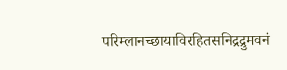परिम्लानच्छायाविरहितसनिद्रद्रुमवनं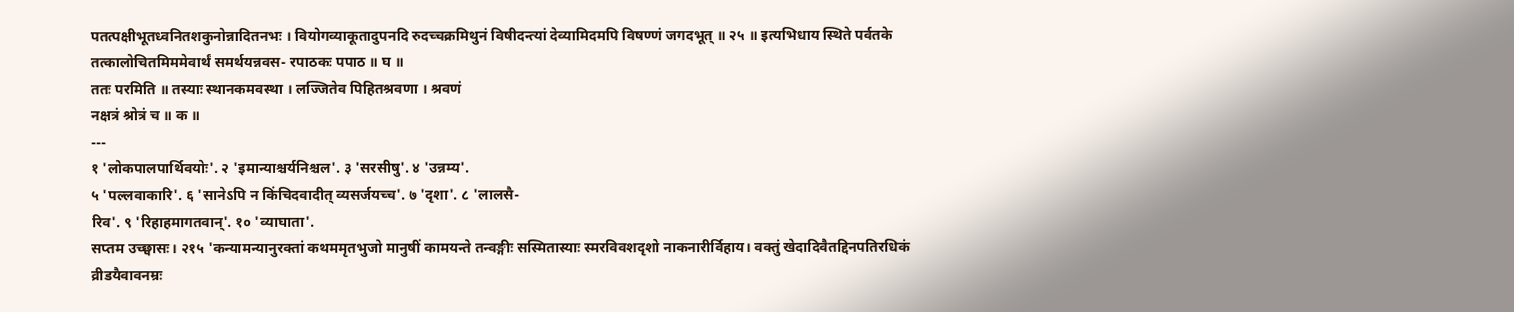पतत्पक्षीभूतध्वनितशकुनोन्नादितनभः । वियोगव्याकूतादुपनदि रुदच्चक्रमिथुनं विषीदन्त्यां देव्यामिदमपि विषण्णं जगदभूत् ॥ २५ ॥ इत्यभिधाय स्थिते पर्वतके तत्कालोचितमिममेवार्थं समर्थयन्नवस- रपाठकः पपाठ ॥ घ ॥
ततः परमिति ॥ तस्याः स्थानकमवस्था । लज्जितेव पिहितश्रवणा । श्रवणं
नक्षत्रं श्रोत्रं च ॥ क ॥
---
१ 'लोकपालपार्थिवयोः'. २ 'इमान्याश्चर्यनिश्चल'. ३ 'सरसीषु'. ४ 'उन्नम्य'.
५ 'पल्लवाकारि'. ६ 'सानेऽपि न किंचिदवादीत् व्यसर्जयच्च'. ७ 'दृशा'. ८ 'लालसै-
रिव'. ९ 'रिहाहमागतवान्'. १० 'व्याघाता'.
सप्तम उच्छ्वासः। २१५ 'कन्यामन्यानुरक्तां कथममृतभुजो मानुषीं कामयन्ते तन्वङ्गीः सस्मितास्याः स्मरविवशदृशो नाकनारीर्विहाय। वक्तुं खेदादिवैतद्दिनपतिरधिकं व्रीडयैवावनम्रः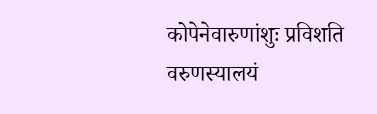कोपेनेवारुणांशुः प्रविशति वरुणस्यालयं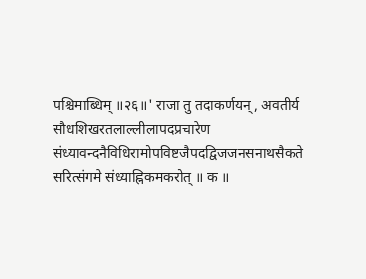पश्चिमाब्धिम् ॥२६॥' राजा तु तदाकर्णयन्, अवतीर्य सौधशिखरतलाल्लीलापदप्रचारेण संध्यावन्दनैविधिरामोपविष्टजैपदद्विजजनसनाथसैकते सरित्संगमे संध्याह्निकमकरोत् ॥ क ॥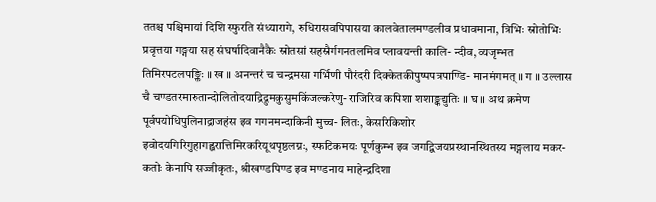ततश्च पश्चिमायां दिशि स्फुरति संध्यारागे, रुधिरासवपिपासया कालवेतालमण्डलीव प्रधावमाना, त्रिभिः स्रोतोभिः प्रवृत्तया गङ्गया सह संघर्षादिवानैकैः स्रोतसां सहस्रैर्गगनतलमिव प्लावयन्ती कालि- न्दीव, व्यजृम्भत तिमिरपटलपङ्क्तिः ॥ ख ॥ अनन्तरं च चन्द्रमसा गर्भिणी पौरंदरी दिक्केतकीपुष्पपत्रपाण्डि- मानमंगमत् ॥ ग ॥ उल्लास चै चण्डतरमारुतान्दोलितोदयाद्रिद्रुमकुसुमकिंजल्करेणु- राजिरिव कपिशा शशाङ्कद्युतिः ॥ घ ॥ अथ क्रमेण पूर्वपयोधिपुलिनाद्राजहंस इव गगनमन्दाकिनी मुच्च- लितः, केसरिकिशोर इवोदयगिरिगुहागह्वरात्तिमिरकरियूथपृष्ठलग्नः, स्फटिकमयः पूर्णकुम्भ इव जगद्विजयप्रस्थानस्थितस्य मङ्गलाय मकर- कतोः केनापि सज्जीकृतः, श्रीखण्डपिण्ड इव मण्डनाय माहेन्द्रदिशा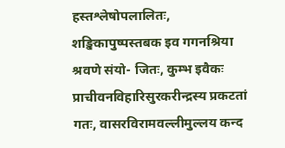हस्तश्लेषोपलालितः, शङ्खिकापुष्पस्तबक इव गगनश्रिया श्रवणे संयो- जितः, कुम्भ इवैकः प्राचीवनविहारिसुरकरीन्द्रस्य प्रकटतां गतः, वासरविरामवल्लीमुल्लय कन्द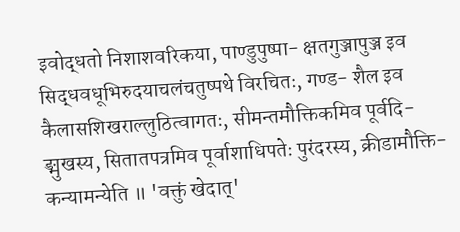इवोद्धतो निशाशवरिकया, पाण्डुपुष्पा- क्षतगुञ्जापुञ्ज इव सिद्धवधूभिरुदयाचलंचतुष्पथे विरचितः, गण्ड- शैल इव कैलासशिखराल्लुठित्वागतः, सीमन्तमौक्तिकमिव पूर्वदि- ङ्मुखस्य, सितातपत्रमिव पूर्वाशाधिपतेः पुरंदरस्य, क्रीडामौक्ति- कन्यामन्येति ॥ 'वक्तुं खेदात्'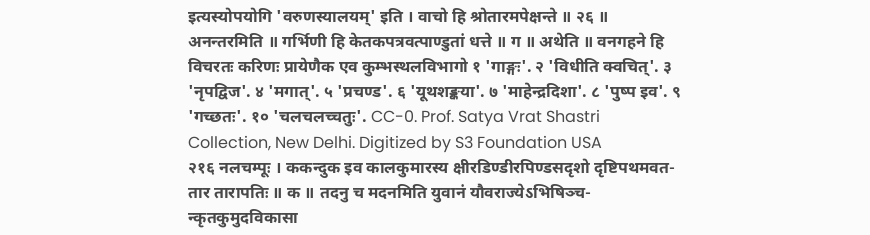इत्यस्योपयोगि 'वरुणस्यालयम्' इति । वाचो हि श्रोतारमपेक्षन्ते ॥ २६ ॥ अनन्तरमिति ॥ गर्भिणी हि केतकपत्रवत्पाण्डुतां धत्ते ॥ ग ॥ अथेति ॥ वनगहने हि विचरतः करिणः प्रायेणैक एव कुम्भस्थलविभागो १ 'गाङ्गः'. २ 'विधीति क्वचित्'. ३ 'नृपद्विज'. ४ 'मगात्'. ५ 'प्रचण्ड'. ६ 'यूथशङ्कया'. ७ 'माहेन्द्रदिशा'. ८ 'पुष्प इव'. ९ 'गच्छतः'. १० 'चलचलच्चतुः'. CC-0. Prof. Satya Vrat Shastri Collection, New Delhi. Digitized by S3 Foundation USA
२१६ नलचम्पूः । ककन्दुक इव कालकुमारस्य क्षीरडिण्डीरपिण्डसदृशो दृष्टिपथमवत- तार तारापतिः ॥ क ॥ तदनु च मदनमिति युवानं यौवराज्येऽभिषिञ्च- न्कृतकुमुदविकासा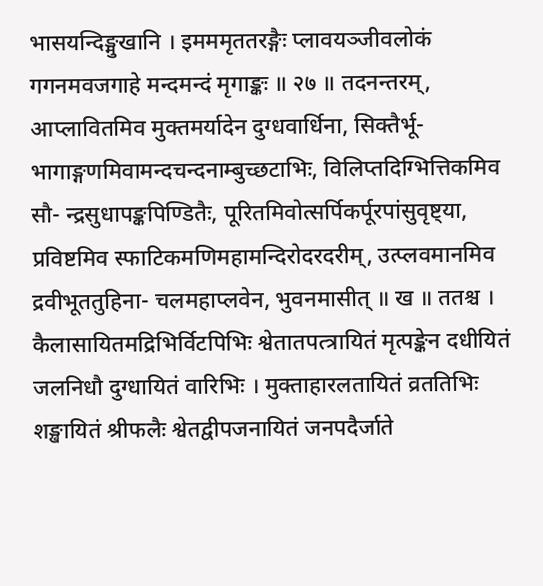भासयन्दिङ्मुखानि । इमममृततरङ्गैः प्लावयञ्जीवलोकं गगनमवजगाहे मन्दमन्दं मृगाङ्कः ॥ २७ ॥ तदनन्तरम्, आप्लावितमिव मुक्तमर्यादेन दुग्धवार्धिना, सिक्तैर्भू- भागाङ्गणमिवामन्दचन्दनाम्बुच्छटाभिः, विलिप्तदिग्भित्तिकमिव सौ- न्द्रसुधापङ्कपिण्डितैः, पूरितमिवोत्सर्पिकर्पूरपांसुवृष्ट्या, प्रविष्टमिव स्फाटिकमणिमहामन्दिरोदरदरीम्, उत्प्लवमानमिव द्रवीभूततुहिना- चलमहाप्लवेन, भुवनमासीत् ॥ ख ॥ ततश्च । कैलासायितमद्रिभिर्विटपिभिः श्वेतातपत्त्रायितं मृत्पङ्केन दधीयितं जलनिधौ दुग्धायितं वारिभिः । मुक्ताहारलतायितं व्रततिभिः शङ्खायितं श्रीफलैः श्वेतद्वीपजनायितं जनपदैर्जाते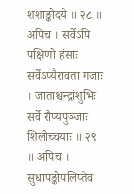शशाङ्कोदये ॥ २८ ॥ अपिच । सर्वेऽपि पक्षिणो हंसाः सर्वेऽप्यैरावता गजाः । जाताश्चन्द्रांशुभिः सर्वे रौप्यपुञ्जाः शिलोच्चयाः ॥ २९ ॥ अपिच । सुधापङ्कोपलिप्तेव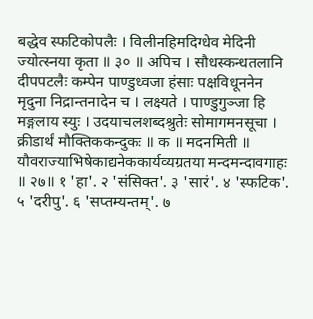बद्धेव स्फटिकोपलैः । विलीनहिमदिग्धेव मेदिनी ज्योत्स्नया कृता ॥ ३० ॥ अपिच । सौधस्कन्धतलानि दीपपटलैः कम्पेन पाण्डुध्वजा हंसाः पक्षविधूननेन मृदुना निद्रान्तनादेन च । लक्ष्यते । पाण्डुगुञ्जा हि मङ्गलाय स्युः । उदयाचलशब्दश्रुतेः सोमागमनसूचा । क्रीडार्थं मौक्तिककन्दुकः ॥ क ॥ मदनमिती ॥ यौवराज्याभिषेकाद्यनेककार्यव्यग्रतया मन्दमन्दावगाहः ॥ २७॥ १ 'हा'. २ 'संसिक्त'. ३ 'सारं'. ४ 'स्फटिक'. ५ 'दरीपु'. ६ 'सप्तम्यन्तम्'. ७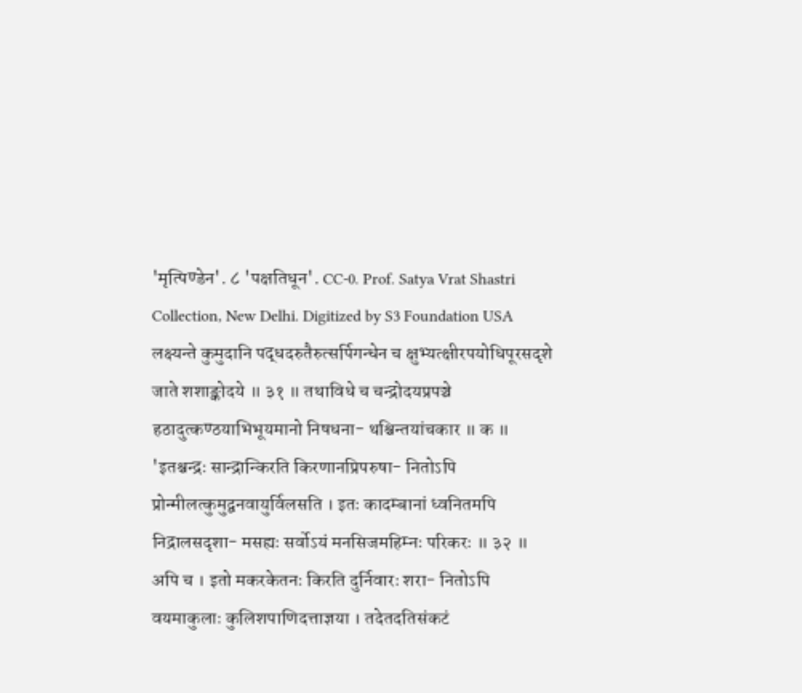'मृत्पिण्डेन'. ८ 'पक्षतिधून'. CC-0. Prof. Satya Vrat Shastri Collection, New Delhi. Digitized by S3 Foundation USA
लक्ष्यन्ते कुमुदानि पद्धदरुतैरुत्सर्पिगन्धेन च क्षुभ्यत्क्षीरपयोधिपूरसदृशे जाते शशाङ्कोदये ॥ ३१ ॥ तथाविधे च चन्द्रोदयप्रपञ्चे हठादुत्कण्ठयाभिभूयमानो निषधना- थश्चिन्तयांचकार ॥ क ॥ 'इतश्चन्द्रः सान्द्रान्किरति किरणानप्रिपरुषा- नितोऽपि प्रोन्मीलत्कुमुद्वनवायुर्विलसति । इतः कादम्बानां ध्वनितमपि निद्रालसदृशा- मसह्यः सर्वोऽयं मनसिजमहिम्नः परिकरः ॥ ३२ ॥ अपि च । इतो मकरकेतनः किरति दुर्निवारः शरा- नितोऽपि वयमाकुलाः कुलिशपाणिदत्ताज्ञया । तदेतदतिसंकटं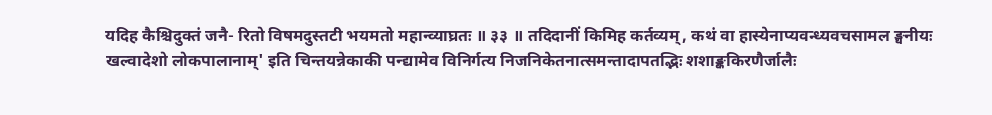यदिह कैश्चिदुक्तं जनै- रितो विषमदुस्तटी भयमतो महान्व्याघ्रतः ॥ ३३ ॥ तदिदानीं किमिह कर्तव्यम्, कथं वा हास्येनाप्यवन्ध्यवचसामल ङ्घनीयः खल्वादेशो लोकपालानाम्' इति चिन्तयन्नेकाकी पन्द्यामेव विनिर्गत्य निजनिकेतनात्समन्तादापतद्भिः शशाङ्ककिरणैर्जालैः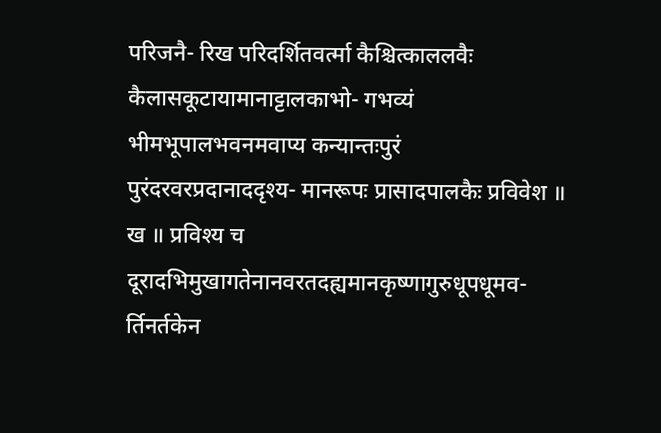परिजनै- रिख परिदर्शितवर्त्मा कैश्चित्काललवैः कैलासकूटायामानाट्टालकाभो- गभव्यं भीमभूपालभवनमवाप्य कन्यान्तःपुरं पुरंदरवरप्रदानाददृश्य- मानरूपः प्रासादपालकैः प्रविवेश ॥ ख ॥ प्रविश्य च दूरादभिमुखागतेनानवरतदह्यमानकृष्णागुरुधूपधूमव- र्तिनर्तकेन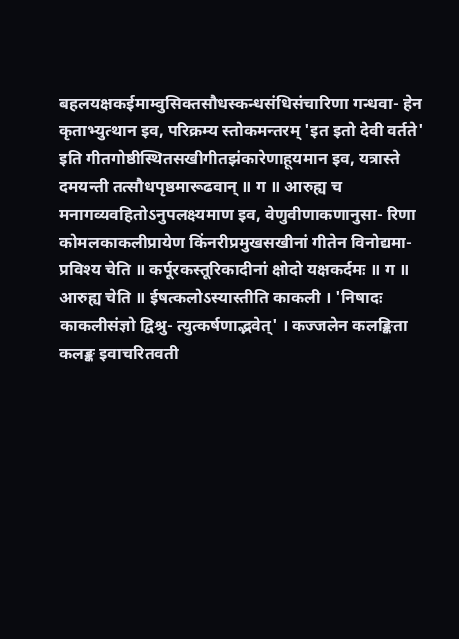बहलयक्षकईमाम्वुसिक्तसौधस्कन्धसंधिसंचारिणा गन्धवा- हेन कृताभ्युत्थान इव, परिक्रम्य स्तोकमन्तरम् 'इत इतो देवी वर्तते' इति गीतगोष्ठीस्थितसखीगीतझंकारेणाहूयमान इव, यत्रास्ते दमयन्ती तत्सौधपृष्ठमारूढवान् ॥ ग ॥ आरुह्य च मनागव्यवहितोऽनुपलक्ष्यमाण इव, वेणुवीणाकणानुसा- रिणा कोमलकाकलीप्रायेण किंनरीप्रमुखसखीनां गीतेन विनोद्यमा-
प्रविश्य चेति ॥ कर्पूरकस्तूरिकादीनां क्षोदो यक्षकर्दमः ॥ ग ॥ आरुह्य चेति ॥ ईषत्कलोऽस्यास्तीति काकली । 'निषादः काकलीसंज्ञो द्विश्रु- त्युत्कर्षणाद्भवेत्' । कज्जलेन कलङ्किता कलङ्क इवाचरितवती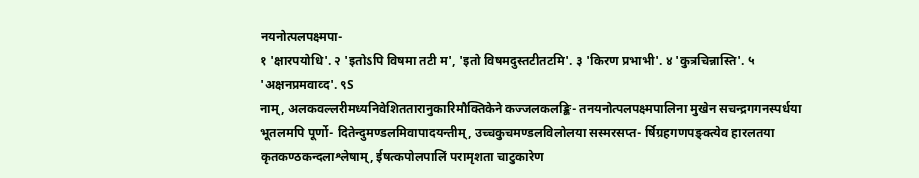नयनोत्पलपक्ष्मपा-
१ 'क्षारपयोधि'. २ 'इतोऽपि विषमा तटी म', 'इतो विषमदुस्तटीतटमि'. ३ 'किरण प्रभाभी'. ४ 'कुत्रचिन्नास्ति'. ५ 'अक्षनप्रमवाव्द'. ९S
नाम्, अलकवल्लरीमध्यनिवेशिततारानुकारिमौक्तिकेने कज्जलकलङ्कि- तनयनोत्पलपक्ष्मपालिना मुखेन सचन्द्रगगनस्पर्धया भूतलमपि पूर्णो- दितेन्दुमण्डलमिवापादयन्तीम्, उच्चकुचमण्डलविलोलया सस्मरसप्त- र्षिग्रहगणपङ्क्त्येव हारलतया कृतकण्ठकन्दलाश्लेषाम्, ईषत्कपोलपालिं परामृशता चाटुकारेण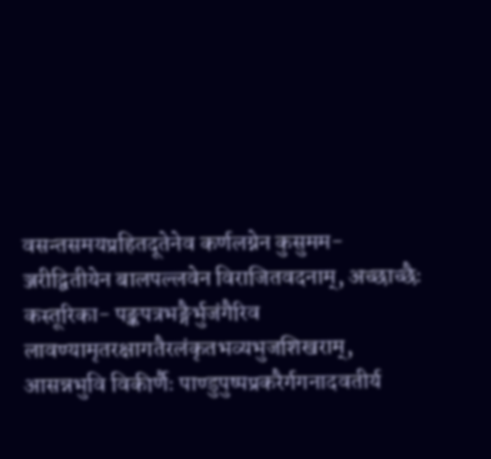वसन्तसमयप्रहितदूतेनेव कर्णलग्नेन कुसुमम- ञ्जरीद्वितीयेन बालपल्लवेन विराजितवदनाम्, अच्छाच्छैः कस्तूरिका- पङ्कपत्रभङ्गैर्भुजंगैरिव लावण्यामृतरक्षागतैरलंकृतभव्यभुजशिखराम्, आसन्नभुवि विकीर्णैः पाण्डुपुष्पप्रकरैर्गगनादवतीर्य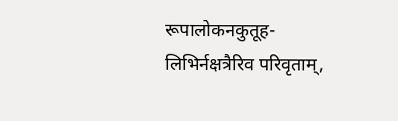रूपालोकनकुतूह- लिभिर्नक्षत्रैरिव परिवृताम्,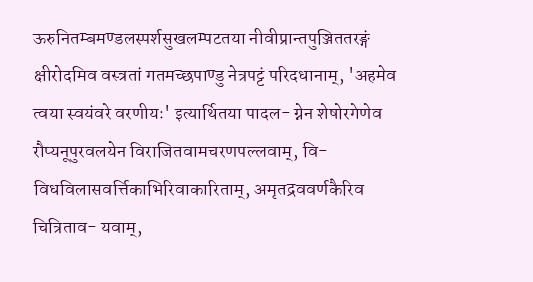ऊरुनितम्बमण्डलस्पर्शसुखलम्पटतया नीवीप्रान्तपुञ्जिततरङ्गं क्षीरोदमिव वस्त्रतां गतमच्छपाण्डु नेत्रपट्टं परिदधानाम्, 'अहमेव त्वया स्वयंवरे वरणीयः' इत्यार्थितया पादल- ग्नेन शेषोरगेणेव रौप्यनूपुरवलयेन विराजितवामचरणपल्लवाम्, वि- विधविलासवर्त्तिकाभिरिवाकारिताम्, अमृतद्रववर्णकैरिव चित्रिताव- यवाम्,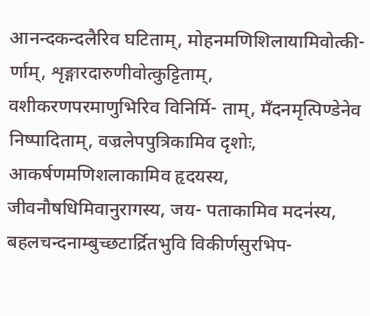आनन्दकन्दलैरिव घटिताम्, मोहनमणिशिलायामिवोत्की- र्णाम्, शृङ्गारदारुणीवोत्कुट्टिताम्, वशीकरणपरमाणुभिरिव विनिर्मि- ताम्, मँदनमृत्पिण्डेनेव निष्पादिताम्, वज्रलेपपुत्रिकामिव दृशोः, आकर्षणमणिशलाकामिव हृदयस्य, जीवनौषधिमिवानुरागस्य, जय- पताकामिव मदन॑स्य, बहलचन्दनाम्बुच्छटार्द्रितभुवि विकीर्णसुरभिप-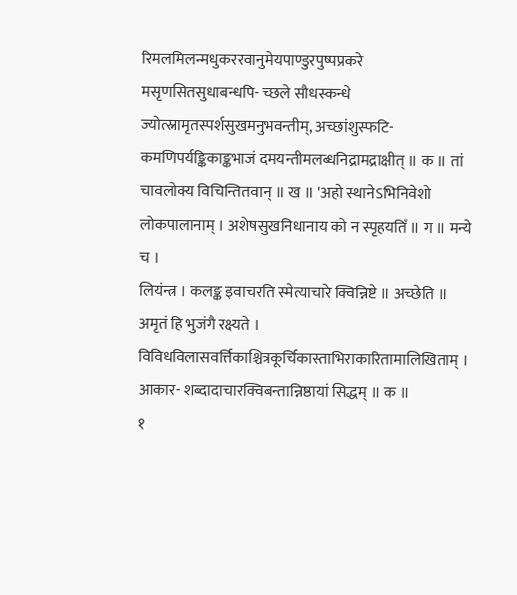रिमलमिलन्मधुकररवानुमेयपाण्डुरपुष्पप्रकरे मसृणसितसुधाबन्धपि- च्छले सौधस्कन्धे ज्योत्स्नामृतस्पर्शसुखमनुभवन्तीम्, अच्छांशुस्फटि- कमणिपर्यङ्किकाङ्कभाजं दमयन्तीमलब्धनिद्रामद्राक्षीत् ॥ क ॥ तां चावलोक्य विचिन्तितवान् ॥ ख ॥ 'अहो स्थानेऽभिनिवेशो लोकपालानाम् । अशेषसुखनिधानाय को न स्पृहयतिँ ॥ ग ॥ मन्ये च ।
लियंन्त्र । कलङ्क इवाचरति स्मेत्याचारे क्विन्निष्टे ॥ अच्छेति ॥ अमृतं हि भुजंगै रक्ष्यते । विविधविलासवर्त्तिकाश्चित्रकूर्चिकास्ताभिराकारितामालिखिताम् । आकार- शब्दादाचारक्विबन्तान्निष्ठायां सिद्धम् ॥ क ॥
१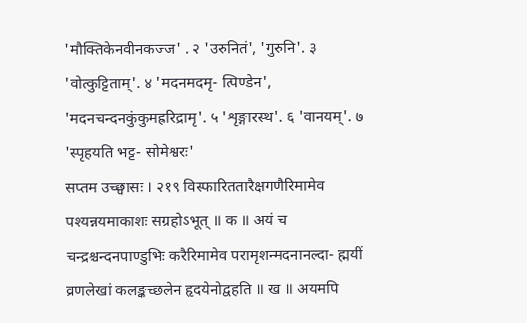'मौक्तिकेनवीनकज्ज' . २ 'उरुनितं', 'गुरुनि'. ३ 'वोत्कुट्टिताम्'. ४ 'मदनमदमृ- त्पिण्डेन', 'मदनचन्दनकुंकुमह्ररिद्रामृ'. ५ 'शृङ्गारस्थ'. ६ 'वानयम्'. ७ 'स्पृहयति भट्ट- सोमेश्वरः'
सप्तम उच्छ्वासः । २१९ विस्फारिततारैक्षगणैरिमामेव पश्यन्नयमाकाशः सग्रहोऽभूत् ॥ क ॥ अयं च चन्द्रश्चन्दनपाण्डुभिः करैरिमामेव परामृशन्मदनानल्दा- ह्मयीं व्रणलेखां कलङ्कच्छलेन हृदयेनोद्वहति ॥ ख ॥ अयमपि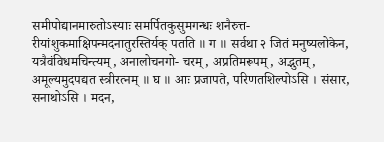समीपोद्यानमारुतोऽस्याः समर्पितकुसुमगन्धः शनैरुत्त- रीयांशुकमाक्षिपन्मदनातुरस्तिर्यक् पतति ॥ ग ॥ सर्वथा २ जितं मनुष्यलोकेन, यत्रैवंविधमचिन्त्यम्, अनालोचनगो- चरम्, अप्रतिमरूपम्, अद्भुतम्, अमूल्यमुदपद्यत स्त्रीरत्नम् ॥ घ ॥ आः प्रजापते, परिणतशिल्पोऽसि । संसार, सनाथोऽसि । मदन,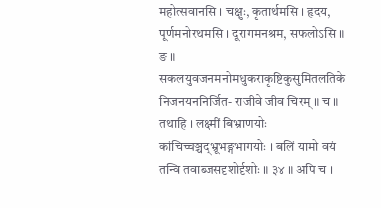महोत्सवानसि । चक्षुः, कृतार्थमसि । हृदय, पूर्णमनोरथमसि । दूरागमनश्रम, सफलोऽसि ॥ ङ ॥ सकलयुवजनमनोमधुकराकृष्टिकुसुमितलतिके निजनयननिर्जित- राजीवे जीव चिरम् ॥ च ॥ तथाहि । लक्ष्मीं बिभ्राणयोः कांचिच्चञ्चद्भ्रूभङ्गभागयोः । बलिं यामो वयं तन्वि तवाब्जसदृशोर्दृशोः ॥ ३४ ॥ अपि च ।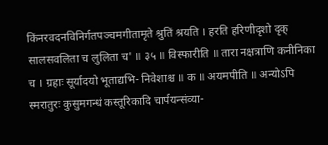किंनरवदनविनिर्गतपञ्चमगीतामृते श्रुतिं श्रयति । हरति हरिणीदृशो दृक् सालसवलिता च लुलिता च' ॥ ३५ ॥ विस्फारीति ॥ तारा नक्षत्राणि कनीनिका च । ग्रहाः सूर्यादयो भूताद्यभि- निवेशाश्च ॥ क ॥ अयमपीति ॥ अन्योऽपि स्मरातुरः कुसुमगन्धं कस्तूरिकादि चार्पयन्संव्या-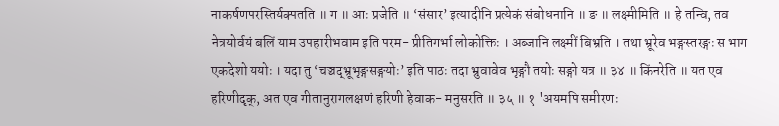नाकर्षणपरस्तिर्यक्पतति ॥ ग ॥ आः प्रजेति ॥ ‘संसार’ इत्यादीनि प्रत्येकं संबोधनानि ॥ ङ ॥ लक्ष्मीमिति ॥ हे तन्वि, तव नेत्रयोर्वयं बलिं याम उपहारीभवाम इति परम- प्रीतिगर्भा लोकोक्तिः । अब्जानि लक्ष्मीं बिभ्रति । तथा भ्रूरेव भङ्गस्तरङ्गः स भाग एकदेशो ययोः । यदा तु ‘चञ्चद्भ्रूभृङ्गसङ्गयोः’ इति पाठः तदा भ्रुवावेव भृङ्गौ तयोः सङ्गो यत्र ॥ ३४ ॥ किंनरेति ॥ यत एव हरिणीदृक्, अत एव गीतानुरागलक्षणं हरिणी हेवाक- मनुसरति ॥ ३५ ॥ १ 'अयमपि समीरणः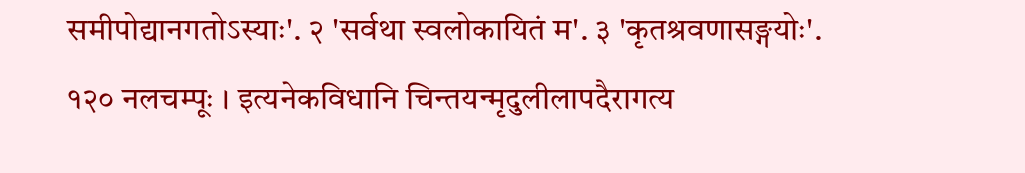समीपोद्यानगतोऽस्याः'. २ 'सर्वथा स्वलोकायितं म'. ३ 'कृतश्रवणासङ्गयोः'.
१२० नलचम्पूः । इत्यनेकविधानि चिन्तयन्मृदुलीलापदैरागत्य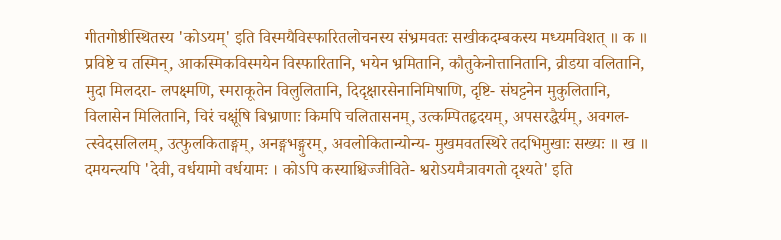गीतगोष्ठीस्थितस्य 'कोऽयम्' इति विस्मयैविस्फारितलोचनस्य संभ्रमवतः सखीकदम्बकस्य मध्यमविशत् ॥ क ॥ प्रविष्टे च तस्मिन्, आकस्मिकविस्मयेन विस्फारितानि, भयेन भ्रमितानि, कौतुकेनोत्तानितानि, व्रीडया वलितानि, मुदा मिलदरा- लपक्ष्मणि, स्मराकूतेन विलुलितानि, दिदृक्षारसेनानिमिषाणि, दृष्टि- संघट्टनेन मुकुलितानि, विलासेन मिलितानि, चिरं चक्षूंषि बिभ्राणाः किमपि चलितासनम्, उत्कम्पितहृदयम्, अपसरद्धैर्यम्, अवगल- त्स्वेदसलिलम्, उत्फुलकिताङ्गम्, अनङ्गभङ्गुरम्, अवलोकितान्योन्य- मुखमवतस्थिरे तदभिमुखाः सख्यः ॥ ख ॥ दमयन्त्यपि 'देवी, वर्धयामो वर्धयामः । कोऽपि कस्याश्चिज्जीविते- श्वरोऽयमैत्रावगतो दृश्यते' इति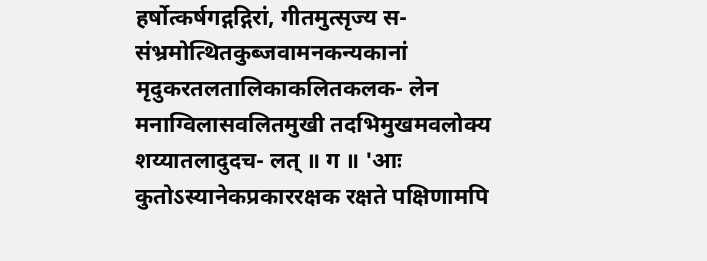हर्षोत्कर्षगद्गद्गिरां, गीतमुत्सृज्य स- संभ्रमोत्थितकुब्जवामनकन्यकानां मृदुकरतलतालिकाकलितकलक- लेन मनाग्विलासवलितमुखी तदभिमुखमवलोक्य शय्यातलादुदच- लत् ॥ ग ॥ 'आः कुतोऽस्यानेकप्रकाररक्षक रक्षते पक्षिणामपि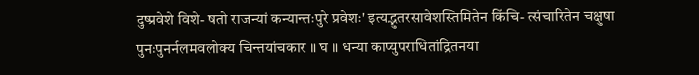दुष्प्रवेशे विशे- षतो राजन्यां कन्यान्तःपुरे प्रवेशः' इत्यद्भुतरसावेशस्तिमितेन किंचि- त्संचारितेन चक्षुषा पुनःपुनर्नलमवलोक्य चिन्तयांचकार ॥ घ ॥ धन्या काप्युपराधितांद्रितनया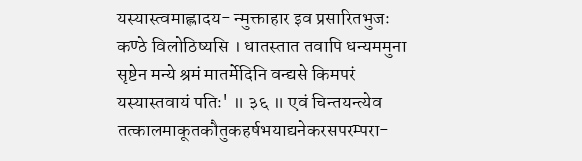यस्यास्त्वमाह्लादय- न्मुक्ताहार इव प्रसारितभुजः कण्ठे विलोठिष्यसि । धातस्तात तवापि धन्यममुना सृष्टेन मन्ये श्रमं मातर्मेदिनि वन्द्यसे किमपरं यस्यास्तवायं पतिः' ॥ ३६ ॥ एवं चिन्तयन्त्येव तत्कालमाकूतकौतुकहर्षभयाद्यनेकरसपरम्परा-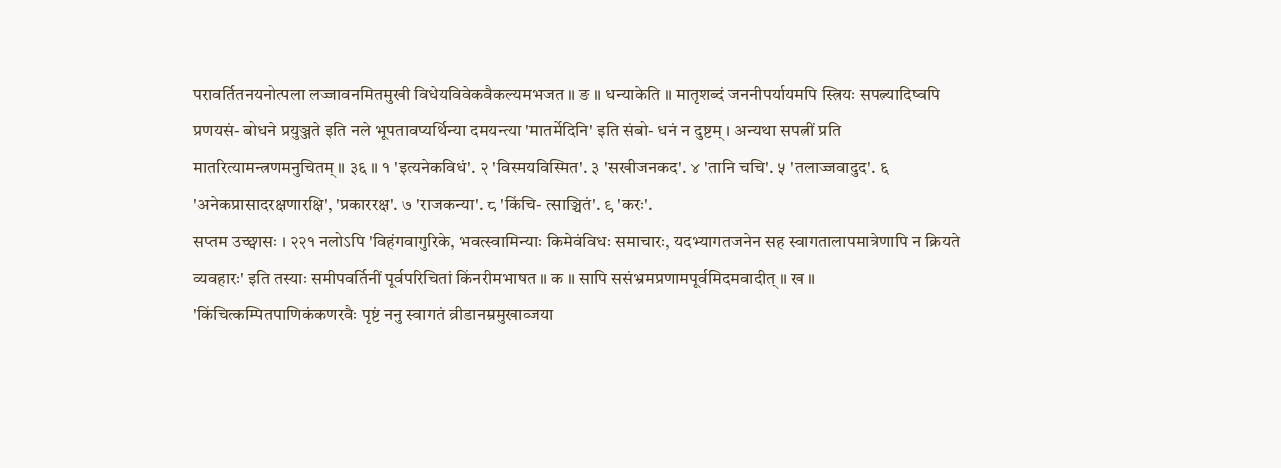परावर्तितनयनोत्पला लज्जावनमितमुखी विधेयविवेकवैकल्यमभजत ॥ ङ ॥ धन्याकेति ॥ मातृशब्दं जननीपर्यायमपि स्त्रियः सपत्न्यादिष्वपि प्रणयसं- बोधने प्रयुञ्जते इति नले भूपतावप्यर्थिन्या दमयन्त्या 'मातर्मेदिनि' इति संबो- धनं न दुष्टम् । अन्यथा सपत्नीं प्रति मातरित्यामन्त्रणमनुचितम् ॥ ३६ ॥ १ 'इत्यनेकविधं'. २ 'विस्मयविस्मित'. ३ 'सखीजनकद'. ४ 'तानि चचि'. ५ 'तलाज्जवादुद'. ६ 'अनेकप्रासादरक्षणारक्षि', 'प्रकाररक्ष'. ७ 'राजकन्या'. ८ 'किंचि- त्साञ्चितं'. ९ 'करः'.
सप्तम उच्छ्वासः । २२१ नलोऽपि 'विहंगवागुरिके, भवत्स्वामिन्याः किमेवंविधः समाचारः, यदभ्यागतजनेन सह स्वागतालापमात्रेणापि न क्रियते व्यवहारः' इति तस्याः समीपवर्तिनीं पूर्वपरिचितां किंनरीमभाषत ॥ क ॥ सापि ससंभ्रमप्रणामपूर्वमिदमवादीत् ॥ ख ॥ 'किंचित्कम्पितपाणिकंकणरवैः पृष्टं ननु स्वागतं व्रीडानम्रमुखाव्जया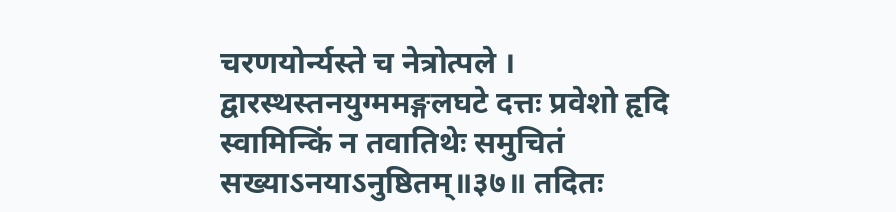चरणयोर्न्यस्ते च नेत्रोत्पले । द्वारस्थस्तनयुग्ममङ्गलघटे दत्तः प्रवेशो हृदि स्वामिन्किं न तवातिथेः समुचितं सख्याऽनयाऽनुष्ठितम्॥३७॥ तदितः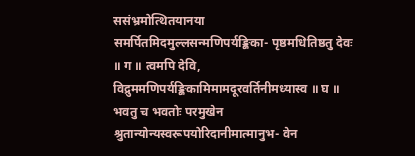ससंभ्रमोत्थितयानया समर्पितमिदमुल्लसन्मणिपर्यङ्किका- पृष्ठमधितिष्ठतु देवः ॥ ग ॥ त्वमपि देवि, विद्रुममणिपर्यङ्किकामिमामदूरवर्तिनीमध्यास्व ॥ घ ॥ भवतु च भवतोः परमुखेन श्रुतान्योन्यस्वरूपयोरिदानीमात्मानुभ- वेन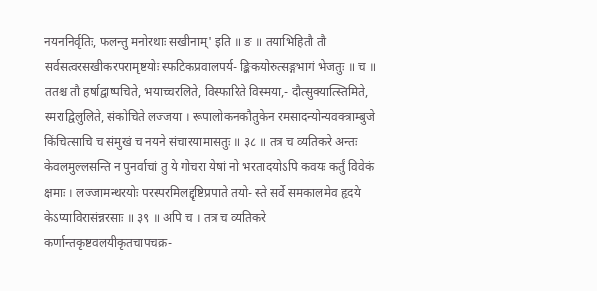नयननिर्वृतिः, फलन्तु मनोरथाः सखीनाम्' इति ॥ ङ ॥ तयाभिहितौ तौ सर्वसत्वरसखीकरपरामृष्टयोः स्फटिकप्रवालपर्य- ङ्किकयोरुत्सङ्गभागं भेजतुः ॥ च ॥ ततश्च तौ हर्षाद्वाष्पचिते, भयाच्चरलिते, विस्फारिते विस्मया,- दौत्सुक्यात्स्तिमिते, स्मराद्विलुलिते, संकोचिते लज्जया । रूपालोकनकौतुकेन रमसादन्योन्यवक्त्राम्बुजे किंचित्साचि च संमुखं च नयने संचारयामासतुः ॥ ३८ ॥ तत्र च व्यतिकरे अन्तः केवलमुल्लसन्ति न पुनर्वाचां तु ये गोचरा येषां नो भरतादयोऽपि कवयः कर्तुं विवेकं क्षमाः । लज्जामन्थरयोः परस्परमिलद्दृष्टिप्रपाते तयो- स्ते सर्वे समकालमेव हृदये केऽप्याविरासंन्नरसाः ॥ ३९ ॥ अपि च । तत्र च व्यतिकरे कर्णान्तकृष्टवलयीकृतचापचक्र-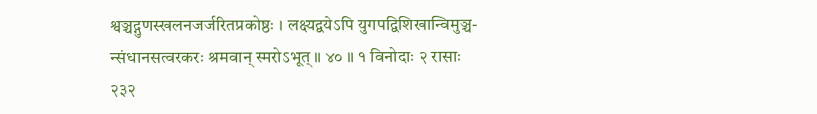श्वञ्चद्गुणस्खलनजर्जरितप्रकोष्ठः । लक्ष्यद्वयेऽपि युगपद्विशिखान्विमुञ्च- न्संधानसत्वरकरः श्रमवान् स्मरोऽभूत् ॥ ४० ॥ १ विनोदाः २ रासाः
२३२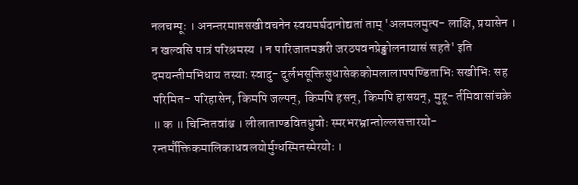नलचम्पूः । अनन्तरमाप्तसखीवचनेन स्वयमर्घदानोद्यतां ताम् 'अलमलमुत्प- लाक्षि, प्रयासेन । न खल्वसि पात्रं परिश्रमस्य । न पारिजातमञ्जरी जरठपवनप्रेङ्खोलनायासं सहते' इति दमयन्तीमभिधाय तस्याः स्वादु- दुर्लभसूक्तिसुधासेककोमलालापपण्डिताभिः सखीभिः सह परिमित- परिहासेन, किमपि जल्पन्, किमपि हसन्, किमपि हासयन्, मुहू- र्तमिवासांचक्रे ॥ क ॥ चिन्तितवांश्च । लीलाताण्डवितध्रुवोः स्मरभरभ्रान्तोल्लसत्तारयो- रन्तर्मौक्तिकमालिकाधवलयोर्मुग्धस्मितस्मेरयोः ।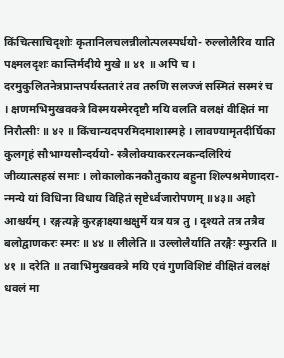किंचित्साचिदृशोः कृतानिलचलन्नीलोत्पलस्पर्धयो- रुल्लोलैरिव याति पक्ष्मलदृशः कान्तिर्मदीये मुखे ॥ ४१ ॥ अपि च । दरमुकुलितनेत्रप्रान्तपर्यस्ततारं तव तरुणि सलज्जं सस्मितं सस्मरं च । क्षणमभिमुखवक्त्रे विस्मयस्मेरदृष्टौ मयि वलति वलक्षं वीक्षितं मा निरौत्सीः ॥ ४२ ॥ किंचान्यदपरमिदमाशास्महे । लावण्यामृतदीर्घिका कुलगृहं सौभाग्यसौन्दर्ययो- स्त्रैलोक्याकररत्नकन्दलिरियं जीव्यात्सहस्रं समाः । लोकालोकनकौतुकाय बहुना शिल्पश्रमेणादरा- न्मन्ये यां विधिना विधाय विहितं सृष्टेर्ध्वजारोपणम् ॥४३॥ अहो आश्चर्यम् । रङ्गत्यङ्गे कुरङ्गाक्ष्याश्चक्षुर्मे यत्र यत्र तु । दृश्यते तत्र तत्रैव बलोद्वाणकरः स्मरः ॥ ४४ ॥ लीलेति ॥ उल्लोलैर्याति तरङ्गैः स्फुरति ॥ ४१ ॥ दरेति ॥ तवाभिमुखवक्त्रे मयि एवं गुणविशिष्टं वीक्षितं वलक्षं धवलं मा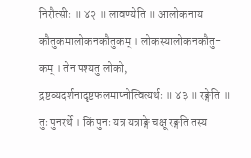निरौत्सीः ॥ ४२ ॥ लावण्येति ॥ आलोकनाय कौतुकमालोकनकौतुकम् । लोकस्यालोकनकौतु- कम् । तेन पश्यतु लोको, द्रष्टव्यदर्शनादृष्टफलमाप्नोत्वित्यर्थः ॥ ४३ ॥ रङ्गेति ॥ तुः पुनरर्थे । किं पुनः यत्र यत्राङ्गे चक्षू रङ्गति तस्य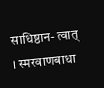साधिष्ठान- त्वात् । स्मरवाणबाधा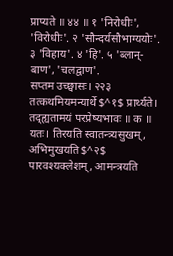प्राप्यते ॥ ४४ ॥ १ 'निरोधीः', 'विरोधीः'. २ 'सौन्दर्यसौभाग्ययोः'. ३ 'विहाय'. ४ 'हि'. ५ 'ब्लान्- बाण', 'चलद्वाण'.
सप्तम उच्छ्वासः। २२३ तत्कथमियमन्यार्थे$^१$ प्रार्थ्यते। तद्ह्यतामयं परप्रेष्यभावः ॥ क ॥ यतः। तिरयति स्वातन्त्र्यसुखम्, अभिमुखयति$^२$ पारवश्यक्लेशम्, आमन्त्रयति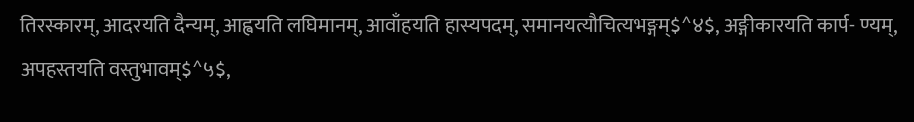तिरस्कारम्, आदरयति दैन्यम्, आह्वयति लघिमानम्, आवाँहयति हास्यपदम्, समानयत्यौचित्यभङ्गम्$^४$, अङ्गीकारयति कार्प- ण्यम्, अपहस्तयति वस्तुभावम्$^५$,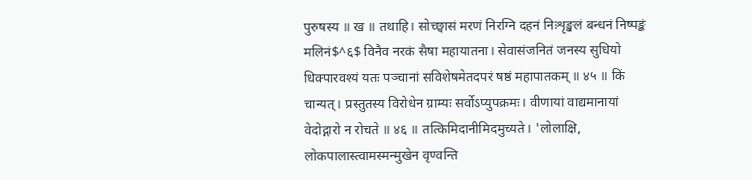पुरुषस्य ॥ ख ॥ तथाहि। सोच्छ्वासं मरणं निरग्नि दहनं निःशृङ्खलं बन्धनं निष्पङ्कं मलिनं$^६$ विनैव नरकं सैषा महायातना। सेवासंजनितं जनस्य सुधियो धिक्पारवश्यं यतः पञ्चानां सविशेषमेतदपरं षष्ठं महापातकम् ॥ ४५ ॥ किं चान्यत्। प्रस्तुतस्य विरोधेन ग्राम्यः सर्वोऽप्युपक्रमः। वीणायां वाद्यमानायां वेदोद्गारो न रोचते ॥ ४६ ॥ तत्किमिदानीमिदमुच्यते। 'लोलाक्षि, लोकपालास्त्वामस्मन्मुखेन वृण्वन्ति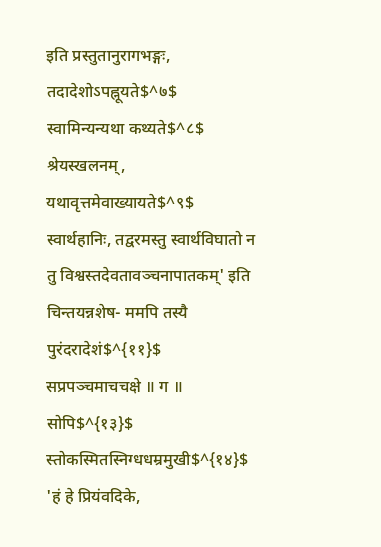इति प्रस्तुतानुरागभङ्गः, तदादेशोऽपह्नूयते$^७$ स्वामिन्यन्यथा कथ्यते$^८$ श्रेयस्खलनम्, यथावृत्तमेवाख्यायते$^९$ स्वार्थहानिः, तद्वरमस्तु स्वार्थविघातो न तु विश्वस्तदेवतावञ्चनापातकम्' इति चिन्तयन्नशेष- ममपि तस्यै पुरंदरादेशं$^{११}$ सप्रपञ्चमाचचक्षे ॥ ग ॥ सोपि$^{१३}$ स्तोकस्मितस्निग्धधम्रमुखी$^{१४}$ 'हं हे प्रियंवदिके,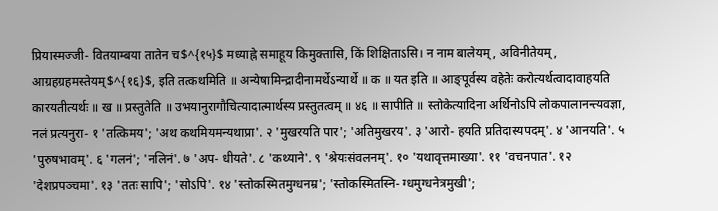प्रियास्मज्जी- वितयाम्बया तातेन च$^{१५}$ मध्याह्ने समाहूय किमुक्तासि, किं शिक्षिताऽसि। न नाम बालेयम्, अविनीतेयम्, आग्रहग्रहमस्तेयम्$^{१६}$, इति तत्कथमिति ॥ अन्येषामिन्द्रादीनामर्थेऽन्यार्थे ॥ क ॥ यत इति ॥ आङ्पूर्वस्य वहेतेः करोत्यर्थत्वादावाहयति कारयतीत्यर्थः ॥ ख ॥ प्रस्तुतेति ॥ उभयानुरागौचित्यादात्मार्थस्य प्रस्तुतत्वम् ॥ ४६ ॥ सापीति ॥ स्तोकेत्यादिना अर्थिनोऽपि लोकपालानन्त्यवज्ञा, नलं प्रत्यनुरा- १ 'तत्किमय'; 'अथ कथमियमन्यथाप्रा'. २ 'मुखरयति पार'; 'अतिमुखरय'. ३ 'आरो- हयति प्रतिदास्यपदम्'. ४ 'आनयति'. ५ 'पुरुषभावम्'. ६ 'गलनं'; 'नलिनं'. ७ 'अप- धीयते'. ८ 'कथ्याने'. ९ 'श्रेयःसंवलनम्'. १० 'यथावृत्तमाख्या'. ११ 'वचनपात'. १२ 'देशप्रपञ्चमा'. १३ 'ततः सापि'; 'सोऽपि'. १४ 'स्तोकस्मितमुग्धनम्र'; 'स्तोकस्मितस्नि- ग्धमुग्धनेत्रमुखी';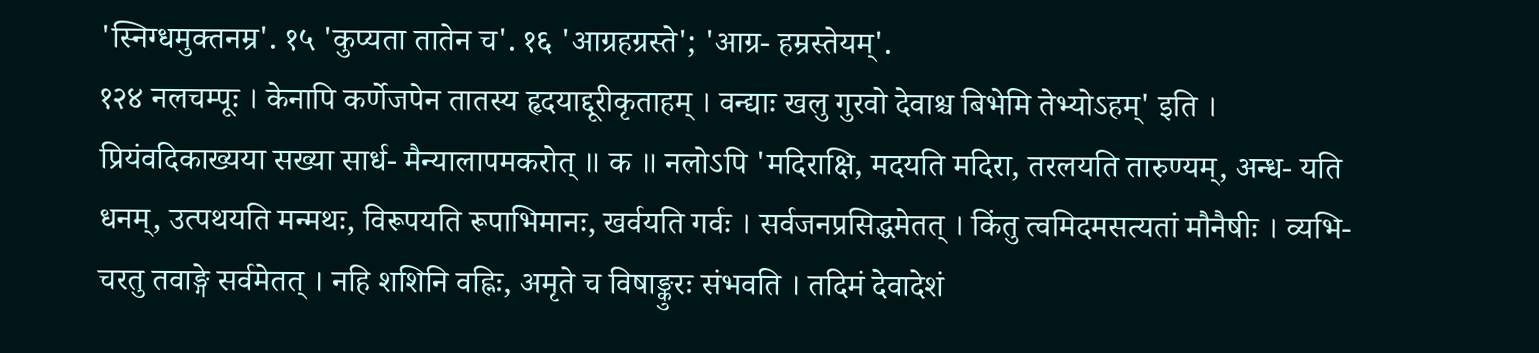'स्निग्धमुक्तनम्र'. १५ 'कुप्यता तातेन च'. १६ 'आग्रहग्रस्ते'; 'आग्र- हम्रस्तेयम्'.
१२४ नलचम्पूः । केनापि कर्णेजपेन तातस्य हृदयाद्दूरीकृताहम् । वन्द्याः खलु गुरवो देवाश्च बिभेमि तेभ्योऽहम्' इति । प्रियंवदिकाख्यया सख्या सार्ध- मैन्यालापमकरोत् ॥ क ॥ नलोऽपि 'मदिराक्षि, मदयति मदिरा, तरलयति तारुण्यम्, अन्ध- यति धनम्, उत्पथयति मन्मथः, विरूपयति रूपाभिमानः, खर्वयति गर्वः । सर्वजनप्रसिद्धमेतत् । किंतु त्वमिदमसत्यतां मौनैषीः । व्यभि- चरतु तवाङ्गे सर्वमेतत् । नहि शशिनि वह्निः, अमृते च विषाङ्कुरः संभवति । तदिमं देवादेशं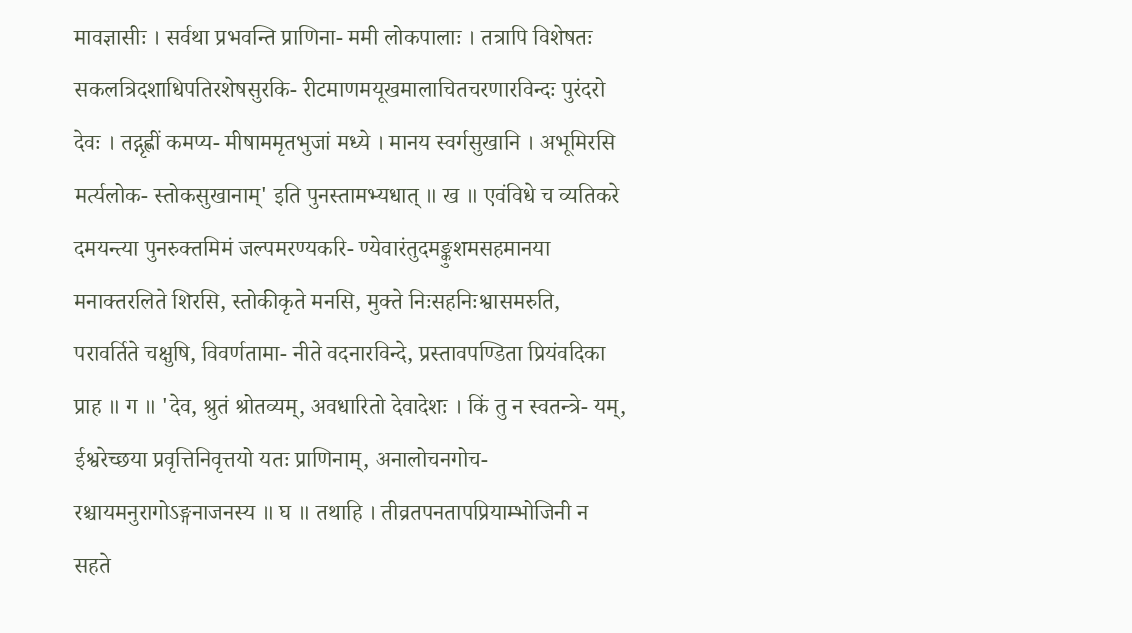मावज्ञासीः । सर्वथा प्रभवन्ति प्राणिना- ममी लोकपालाः । तत्रापि विशेषतः सकलत्रिदशाधिपतिरशेषसुरकि- रीटमाणमयूखमालाचितचरणारविन्दः पुरंदरो देवः । तद्गृह्णीं कमप्य- मीषाममृतभुजां मध्ये । मानय स्वर्गसुखानि । अभूमिरसि मर्त्यलोक- स्तोकसुखानाम्' इति पुनस्तामभ्यधात् ॥ ख ॥ एवंविधे च व्यतिकरे दमयन्त्या पुनरुक्तमिमं जल्पमरण्यकरि- ण्येवारंतुदमङ्कुशमसहमानया मनाक्तरलिते शिरसि, स्तोकीकृते मनसि, मुक्ते निःसहनिःश्वासमरुति, परावर्तिते चक्षुषि, विवर्णतामा- नीते वदनारविन्दे, प्रस्तावपण्डिता प्रियंवदिका प्राह ॥ ग ॥ 'देव, श्रुतं श्रोतव्यम्, अवधारितो देवादेशः । किं तु न स्वतन्त्रे- यम्, ईश्वरेच्छया प्रवृत्तिनिवृत्तयो यतः प्राणिनाम्, अनालोचनगोच- रश्चायमनुरागोऽङ्गनाजनस्य ॥ घ ॥ तथाहि । तीव्रतपनतापप्रियाम्भोजिनी न सहते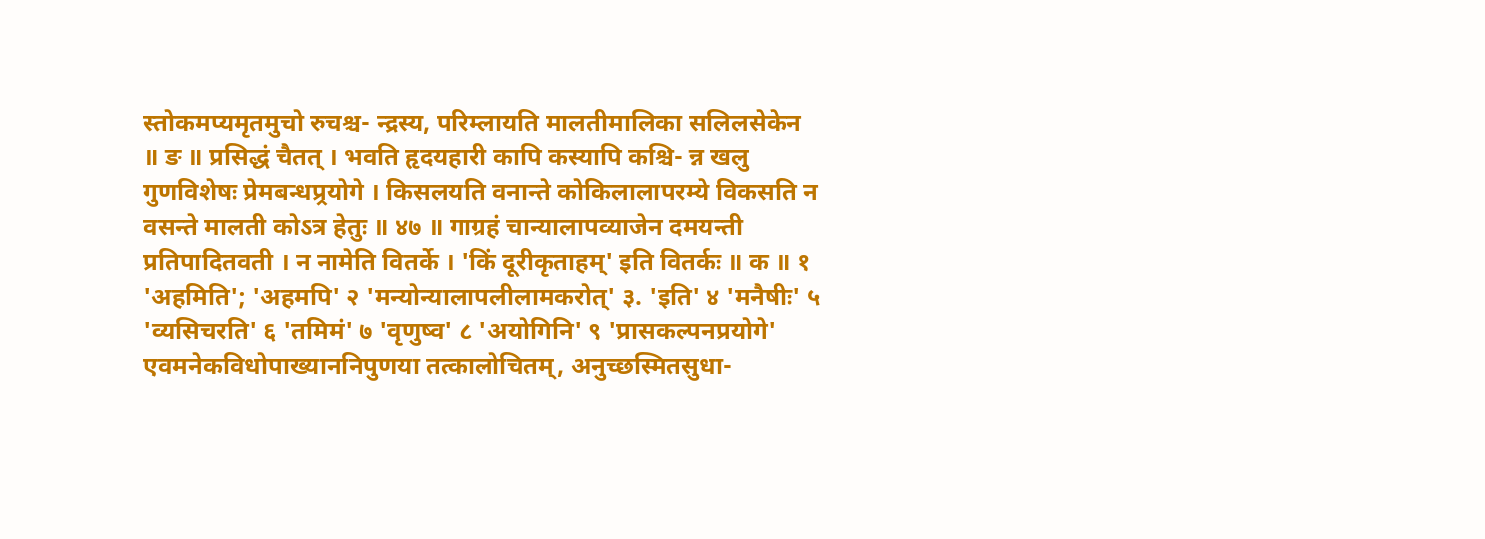स्तोकमप्यमृतमुचो रुचश्च- न्द्रस्य, परिम्लायति मालतीमालिका सलिलसेकेन ॥ ङ ॥ प्रसिद्धं चैतत् । भवति हृदयहारी कापि कस्यापि कश्चि- न्न खलु गुणविशेषः प्रेमबन्धप्र्रयोगे । किसलयति वनान्ते कोकिलालापरम्ये विकसति न वसन्ते मालती कोऽत्र हेतुः ॥ ४७ ॥ गाग्रहं चान्यालापव्याजेन दमयन्ती प्रतिपादितवती । न नामेति वितर्के । 'किं दूरीकृताहम्' इति वितर्कः ॥ क ॥ १ 'अहमिति'; 'अहमपि' २ 'मन्योन्यालापलीलामकरोत्' ३. 'इति' ४ 'मनैषीः' ५ 'व्यसिचरति' ६ 'तमिमं' ७ 'वृणुष्व' ८ 'अयोगिनि' ९ 'प्रासकल्पनप्रयोगे'
एवमनेकविधोपाख्याननिपुणया तत्कालोचितम्, अनुच्छस्मितसुधा-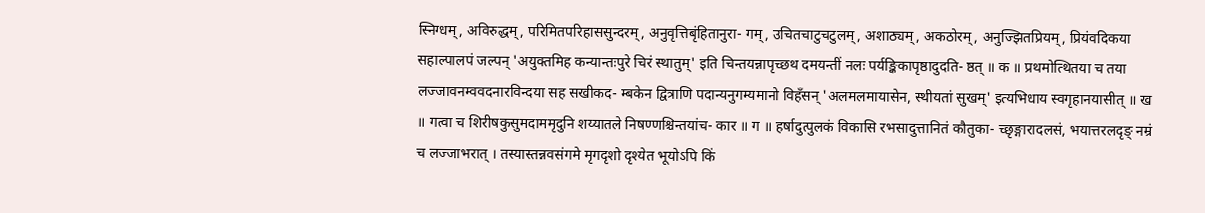स्निग्धम्, अविरुद्धम्, परिमितपरिहाससुन्दरम्, अनुवृत्तिबृंहितानुरा- गम्, उचितचाटुचटुलम्, अशाठ्यम्, अकठोरम्, अनुज्झितप्रियम्, प्रियंवदिकया सहाल्पालपं जल्पन् 'अयुक्तमिह कन्यान्तःपुरे चिरं स्थातुम्' इति चिन्तयन्नापृच्छथ दमयन्तीं नलः पर्यङ्किकापृष्ठादुदति- ष्ठत् ॥ क ॥ प्रथमोत्थितया च तया लज्जावनम्ववदनारविन्दया सह सखीकद- म्बकेन द्वित्राणि पदान्यनुगम्यमानो विहँसन् 'अलमलमायासेन, स्थीयतां सुखम्' इत्यभिधाय स्वगृहानयासीत् ॥ ख ॥ गत्वा च शिरीषकुसुमदाममृदुनि शय्यातले निषण्णश्चिन्तयांच- कार ॥ ग ॥ हर्षादुत्पुलकं विकासि रभसादुत्तानितं कौतुका- च्छृङ्गारादलसं, भयात्तरलदृङ् नम्रं च लज्जाभरात् । तस्यास्तन्नवसंगमे मृगदृशो दृश्येत भूयोऽपि किं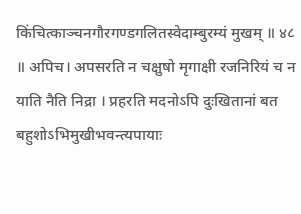किंचित्काञ्चनगौरगण्डगलितस्वेदाम्बुरम्यं मुखम् ॥ ४८ ॥ अपिच। अपसरति न चक्षुषो मृगाक्षी रजनिरियं च न याति नैति निद्रा । प्रहरति मदनोऽपि दुःखितानां बत बहुशोऽभिमुखीभवन्त्यपायाः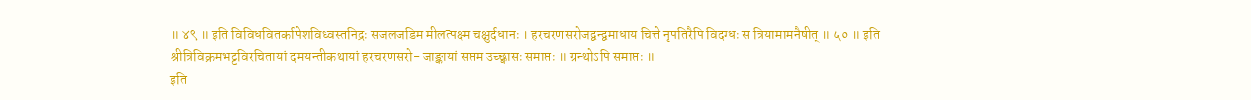॥ ४९ ॥ इति विविधवितर्कापेशविध्वस्तनिद्रः सजलजडिम मीलत्पक्ष्म चक्षुर्दधानः । हरचरणसरोजद्वन्द्वमाधाय चित्ते नृपतिरैपि विदग्धः स त्रियामामनैषीत् ॥ ५० ॥ इति श्रीत्रिविक्रमभट्टविरचितायां दमयन्तीकथायां हरचरणसरो- जाङ्कायां सप्तम उच्छ्वासः समाप्तः ॥ ग्रन्थोऽपि समाप्तः ॥
इति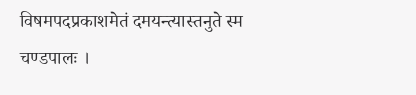विषमपदप्रकाशमेतं दमयन्त्यास्तनुते स्म चण्डपालः ।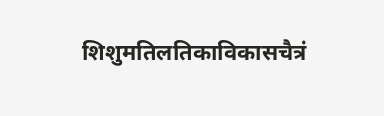शिशुमतिलतिकाविकासचैत्रं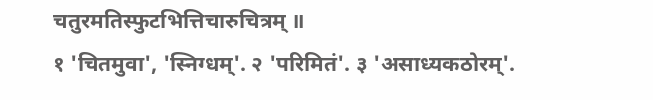चतुरमतिस्फुटभित्तिचारुचित्रम् ॥
१ 'चितमुवा', 'स्निग्धम्'. २ 'परिमितं'. ३ 'असाध्यकठोरम्'.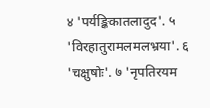४ 'पर्यङ्किकातलादुद'. ५ 'विरहातुरामलमलभ्रया'. ६ 'चक्षुषोः'. ७ 'नृपतिरयम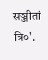सञ्जीतां त्रि०'.